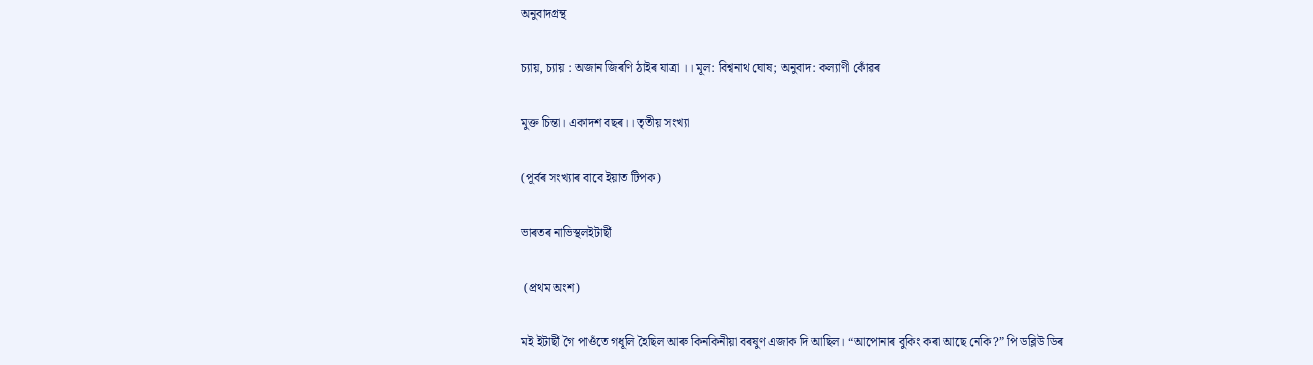অনুবাদগ্ৰন্থ

চ্যায়, চ্যায় : অজান জিৰণি ঠাইৰ যাত্ৰা ‌।। মূল: বিশ্বনাথ ঘোষ; অনুবাদ: কল্যাণী কোঁৱৰ

মুক্ত চিন্তা। একাদশ বছৰ।। তৃতীয় সংখ্যা

(পূৰ্বৰ সংখ্যাৰ বাবে ইয়াত টিপক)

ভাৰতৰ নাভিস্থলইটাৰ্ছী

 (প্ৰথম অংশ)

মই ইটাৰ্ছী গৈ পাওঁতে গধূলি হৈছিল আৰু কিনকিনীয়া বৰষুণ এজাক দি আছিল। “আপোনাৰ বুকিং কৰা আছে নেকি?” পি ডব্লিউ ডিৰ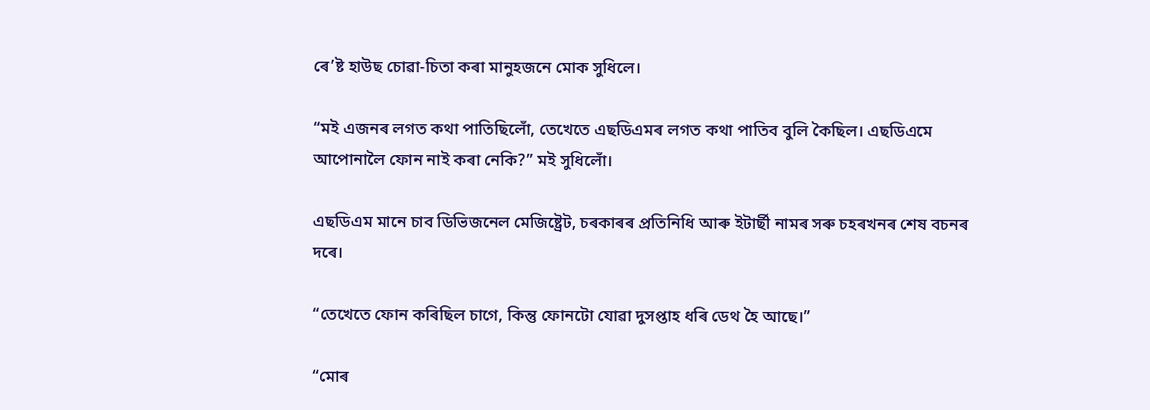ৰে’ষ্ট হাউছ চোৱা-চিতা কৰা মানুহজনে মোক সুধিলে।

“মই এজনৰ লগত কথা পাতিছিলোঁ, তেখেতে এছডিএমৰ লগত কথা পাতিব বুলি কৈছিল। এছডিএমে আপোনালৈ ফোন নাই কৰা নেকি?” মই সুধিলোঁ।

এছডিএম মানে চাব ডিভিজনেল মেজিষ্ট্ৰেট, চৰকাৰৰ প্ৰতিনিধি আৰু ইটাৰ্ছী নামৰ সৰু চহৰখনৰ শেষ বচনৰ দৰে।

“তেখেতে ফোন কৰিছিল চাগে, কিন্তু ফোনটো যোৱা দুসপ্তাহ ধৰি ডেথ হৈ আছে।”

“মোৰ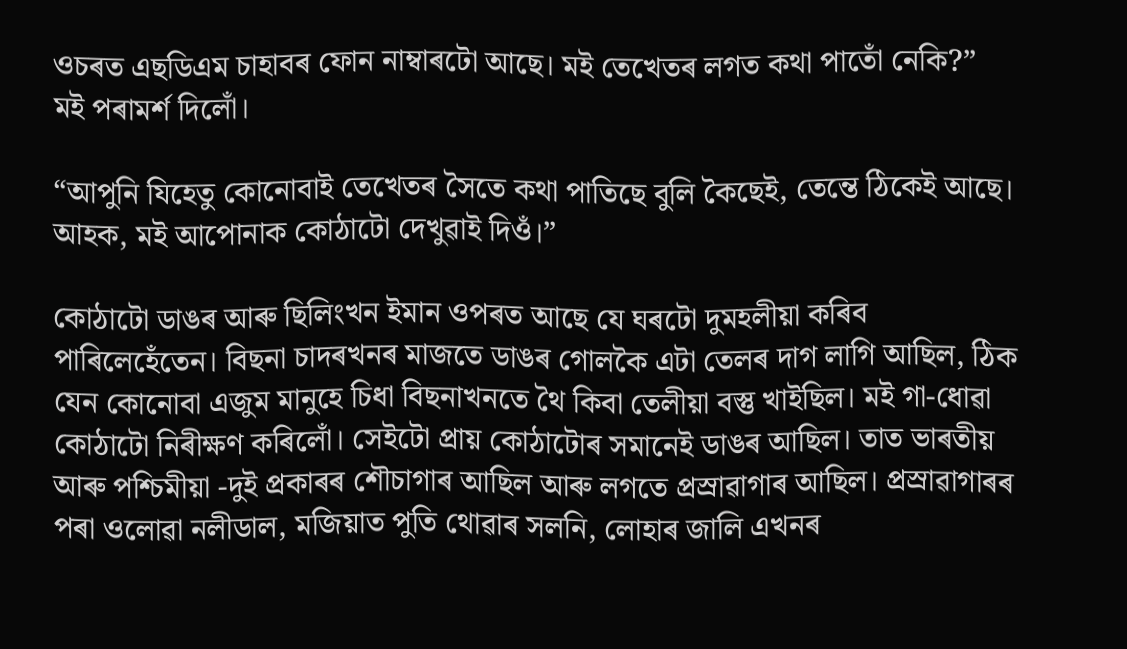ওচৰত এছডিএম চাহাবৰ ফোন নাম্বাৰটো আছে। মই তেখেতৰ লগত কথা পাতোঁ নেকি?”  মই পৰামৰ্শ দিলোঁ।

“আপুনি যিহেতু কোনোবাই তেখেতৰ সৈতে কথা পাতিছে বুলি কৈছেই, তেন্তে ঠিকেই আছে। আহক, মই আপোনাক কোঠাটো দেখুৱাই দিওঁ।”

কোঠাটো ডাঙৰ আৰু ছিলিংখন ইমান ওপৰত আছে যে ঘৰটো দুমহলীয়া কৰিব পাৰিলেহেঁতেন। বিছনা চাদৰখনৰ মাজতে ডাঙৰ গোলকৈ এটা তেলৰ দাগ লাগি আছিল, ঠিক যেন কোনোবা এজুম মানুহে চিধা বিছনাখনতে থৈ কিবা তেলীয়া বস্তু খাইছিল। মই গা-ধোৱা কোঠাটো নিৰীক্ষণ কৰিলোঁ। সেইটো প্ৰায় কোঠাটোৰ সমানেই ডাঙৰ আছিল। তাত ভাৰতীয় আৰু পশ্চিমীয়া -দুই প্ৰকাৰৰ শৌচাগাৰ আছিল আৰু লগতে প্ৰস্ৰাৱাগাৰ আছিল। প্ৰস্ৰাৱাগাৰৰ পৰা ওলোৱা নলীডাল, মজিয়াত পুতি থোৱাৰ সলনি, লোহাৰ জালি এখনৰ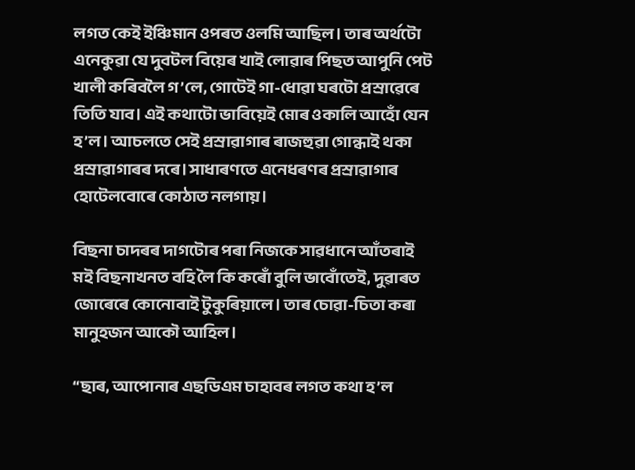লগত কেই ইঞ্চিমান ওপৰত ওলমি আছিল। তাৰ অর্থটো এনেকুৱা যে দুবটল বিয়েৰ খাই লোৱাৰ পিছত আপুনি পেট খালী কৰিবলৈ গ’লে, গোটেই গা-ধোৱা ঘৰটো প্ৰস্ৰাৱেৰে  তিতি যাব। এই কথাটো ভাবিয়েই মোৰ ওকালি আহোঁ যেন হ’ল। আচলতে সেই প্ৰস্ৰাৱাগাৰ ৰাজহুৱা গোন্ধাই থকা প্ৰস্ৰাৱাগাৰৰ দৰে। সাধাৰণতে এনেধৰণৰ প্ৰস্ৰাৱাগাৰ হোটেলবোৰে কোঠাত নলগায়।

বিছনা চাদৰৰ দাগটোৰ পৰা নিজকে সাৱধানে আঁতৰাই মই বিছনাখনত বহি লৈ কি কৰোঁ বুলি ভাবোঁতেই, দুৱাৰত জোৰেৰে কোনোবাই টুকুৰিয়ালে। তাৰ চোৱা-চিতা কৰা মানুহজন আকৌ আহিল।

“ছাৰ, আপোনাৰ এছডিএম চাহাবৰ লগত কথা হ’ল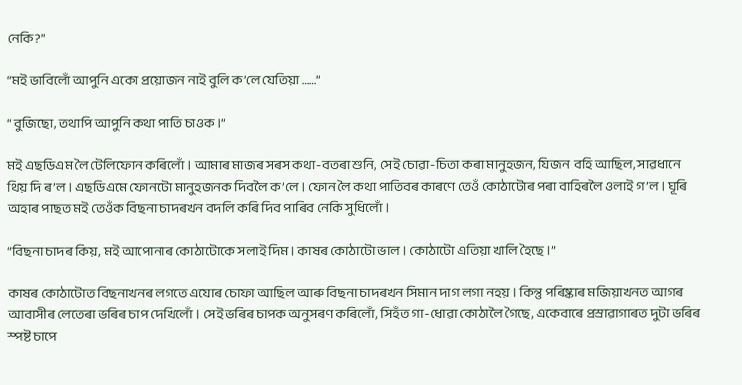নেকি?”

“মই ভাবিলোঁ আপুনি একো প্রয়োজন নাই বুলি ক’লে যেতিয়া ……”

“ বুজিছো, তথাপি আপুনি কথা পাতি চাওক।”

মই এছডিএম লৈ টেলিফোন কৰিলোঁ। আমাৰ মাজৰ সৰস কথা-বতৰা শুনি, সেই চোৱা-চিতা কৰা মানুহজন, যিজন  বহি আছিল, সাৱধানে থিয় দি ৰ’ল। এছডিএমে ফোনটো মানুহজনক দিবলৈ ক’লে। ফোন লৈ কথা পাতিবৰ কাৰণে তেওঁ কোঠাটোৰ পৰা বাহিৰলৈ ওলাই গ’ল। ঘূৰি অহাৰ পাছত মই তেওঁক বিছনা চাদৰখন বদলি কৰি দিব পাৰিব নেকি সুধিলোঁ।

“বিছনা চাদৰ কিয়, মই আপোনাৰ কোঠাটোকে সলাই দিম। কাষৰ কোঠাটো ভাল। কোঠাটো এতিয়া খালি হৈছে।”

কাষৰ কোঠাটোত বিছনাখনৰ লগতে এযোৰ চোফা আছিল আৰু বিছনা চাদৰখন সিমান দাগ লগা নহয়। কিন্তু পৰিষ্কাৰ মজিয়াখনত আগৰ আবাসীৰ লেতেৰা ভৰিৰ চাপ দেখিলোঁ। সেই ভৰিৰ চাপক অনুসৰণ কৰিলোঁ, সিহঁত গা-ধোৱা কোঠালৈ গৈছে, একেবাৰে প্ৰস্ৰাৱাগাৰত দুটা ভৰিৰ স্পষ্ট চাপে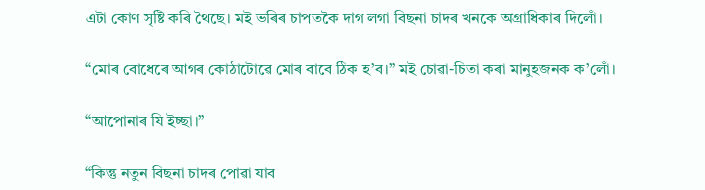এটা কোণ সৃষ্টি কৰি থৈছে। মই ভৰিৰ চাপতকৈ দাগ লগা বিছনা চাদৰ খনকে অগ্ৰাধিকাৰ দিলোঁ।

“মোৰ বোধেৰে আগৰ কোঠাটোৱে মোৰ বাবে ঠিক হ’ব।” মই চোৱা-চিতা কৰা মানুহজনক ক’লোঁ।

“আপোনাৰ যি ইচ্ছা।”

“কিন্তু নতুন বিছনা চাদৰ পোৱা যাব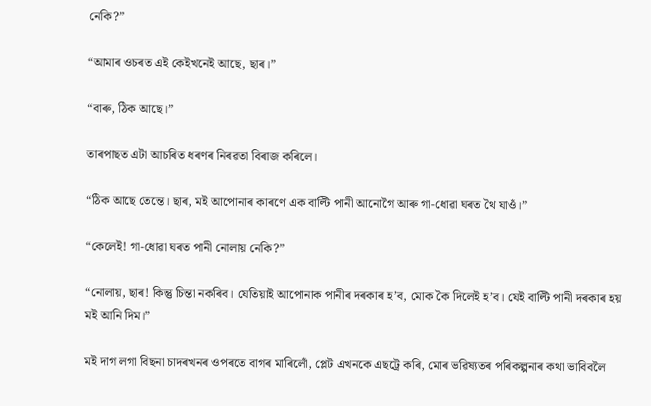নেকি?”

“আমাৰ ওচৰত এই কেইখনেই আছে, ছাৰ।”

“বাৰু, ঠিক আছে।”

তাৰপাছত এটা আচৰিত ধৰণৰ নিৰৱতা বিৰাজ কৰিলে।

“ঠিক আছে তেন্তে। ছাৰ, মই আপোনাৰ কাৰণে এক বাল্টি পানী আনোগৈ আৰু গা-ধোৱা ঘৰত থৈ যাওঁ।”

“কেলেই! গা-ধোৱা ঘৰত পানী নোলায় নেকি?”

“নোলায়, ছাৰ! কিন্তু চিন্তা নকৰিব। যেতিয়াই আপোনাক পানীৰ দৰকাৰ হ’ব, মোক কৈ দিলেই হ’ব। যেই বাল্টি পানী দৰকাৰ হয় মই আনি দিম।”

মই দাগ লগা বিছনা চাদৰখনৰ ওপৰতে বাগৰ মাৰিলোঁ, প্লেট এখনকে এছট্ৰে কৰি, মোৰ ভৱিষ্যতৰ পৰিকল্পনাৰ কথা ভাবিবলৈ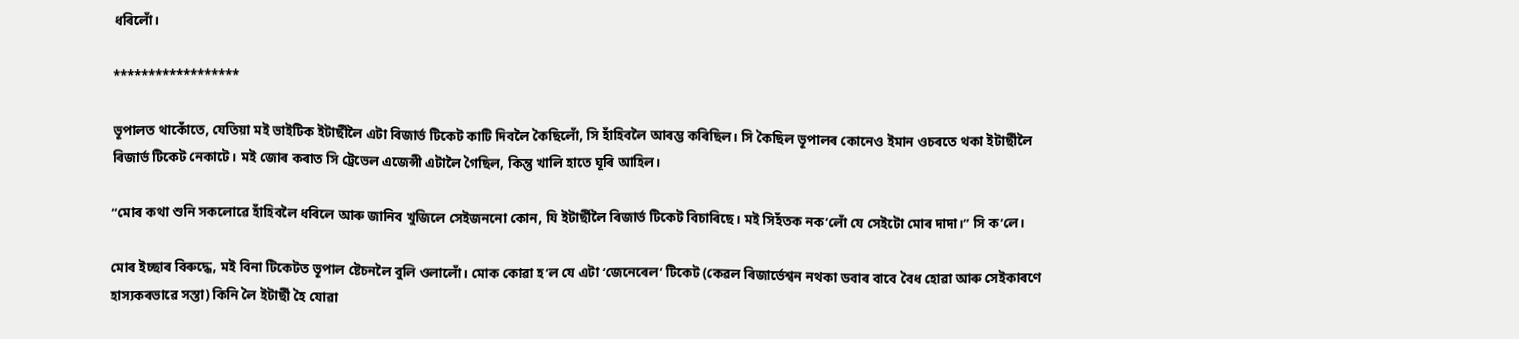ধৰিলোঁ।

******************

ভূপালত থাকোঁতে, যেতিয়া মই ভাইটিক ইটাৰ্ছীলৈ এটা ৰিজাৰ্ভ টিকেট কাটি দিবলৈ কৈছিলোঁ, সি হাঁহিবলৈ আৰম্ভ কৰিছিল। সি কৈছিল ভূপালৰ কোনেও ইমান ওচৰতে থকা ইটাৰ্ছীলৈ ৰিজাৰ্ভ টিকেট নেকাটে। মই জোৰ কৰাত সি ট্ৰেভেল এজেন্সী এটালৈ গৈছিল, কিন্তু খালি হাতে ঘূৰি আহিল।

“মোৰ কথা শুনি সকলোৱে হাঁহিবলৈ ধৰিলে আৰু জানিব খুজিলে সেইজননো কোন, যি ইটাৰ্ছীলৈ ৰিজাৰ্ভ টিকেট বিচাৰিছে। মই সিহঁতক নক’লোঁ যে সেইটো মোৰ দাদা।” সি ক’লে।

মোৰ ইচ্ছাৰ বিৰুদ্ধে, মই বিনা টিকেটত ভূপাল ষ্টেচনলৈ বুলি ওলালোঁ। মোক কোৱা হ’ল যে এটা ‘জেনেৰেল’ টিকেট (কেৱল ৰিজাৰ্ভেশ্বন নথকা ডবাৰ বাবে বৈধ হোৱা আৰু সেইকাৰণে হাস্যকৰভাৱে সস্তা) কিনি লৈ ইটাৰ্ছী হৈ যোৱা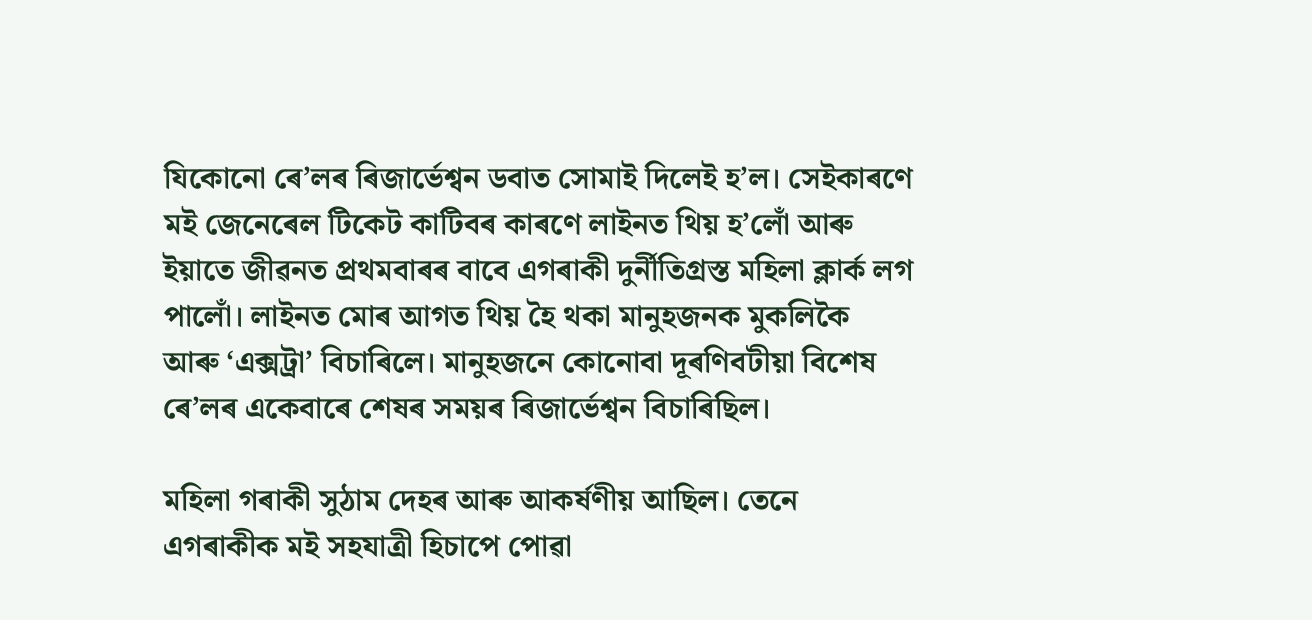যিকোনো ৰে’লৰ ৰিজাৰ্ভেশ্বন ডবাত সোমাই দিলেই হ’ল। সেইকাৰণে মই জেনেৰেল টিকেট কাটিবৰ কাৰণে লাইনত থিয় হ’লোঁ আৰু ইয়াতে জীৱনত প্ৰথমবাৰৰ বাবে এগৰাকী দুৰ্নীতিগ্ৰস্ত মহিলা ক্লাৰ্ক লগ পালোঁ। লাইনত মোৰ আগত থিয় হৈ থকা মানুহজনক মুকলিকৈ আৰু ‘এক্সট্ৰা’ বিচাৰিলে। মানুহজনে কোনোবা দূৰণিবটীয়া বিশেষ ৰে’লৰ একেবাৰে শেষৰ সময়ৰ ৰিজাৰ্ভেশ্বন বিচাৰিছিল।

মহিলা গৰাকী সুঠাম দেহৰ আৰু আকৰ্ষণীয় আছিল। তেনে এগৰাকীক মই সহযাত্ৰী হিচাপে পোৱা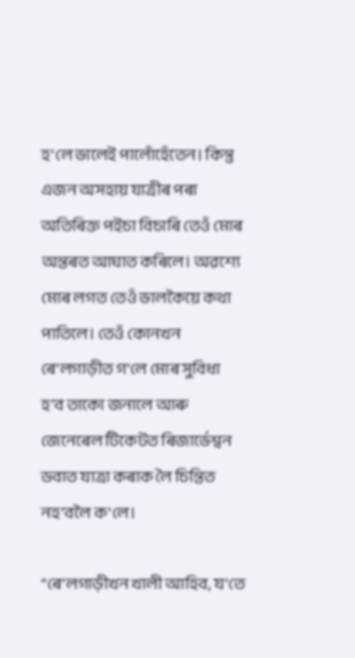হ’লে ভালেই পালোঁহেঁতেন। কিন্তু এজন অসহায় যাত্ৰীৰ পৰা অতিৰিক্ত পইচা বিচাৰি তেওঁ মোৰ অন্তৰত আঘাত কৰিলে। অৱশ্যে মোৰ লগত তেওঁ ভালকৈয়ে কথা পাতিলে। তেওঁ কোনখন ৰে’লগাড়ীত গ’লে মোৰ সুবিধা হ’ব তাকো জনালে আৰু জেনেৰেল টিকেটত ৰিজাৰ্ভেশ্বন ডবাত যাত্ৰা কৰাক লৈ চিন্তিত নহ’বলৈ ক’লে।

“ৰে’লগাড়ীখন খালী আহিব, য’তে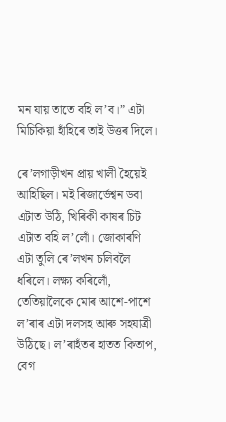মন যায় তাতে বহি ল’ব।” এটা মিচিকিয়া হাঁহিৰে তাই উত্তৰ দিলে।

ৰে’লগাড়ীখন প্ৰায় খালী হৈয়েই আহিছিল। মই ৰিজাৰ্ভেশ্বন ডবা এটাত উঠি, খিৰিকী কাষৰ চিট এটাত বহি ল’লোঁ। জোকাৰণি এটা তুলি ৰে’লখন চলিবলৈ ধৰিলে। লক্ষ্য কৰিলোঁ, তেতিয়ালৈকে মোৰ আশে-পাশে ল’ৰাৰ এটা দলসহ আৰু সহযাত্ৰী উঠিছে। ল’ৰাহঁতৰ হাতত কিতাপ, বেগ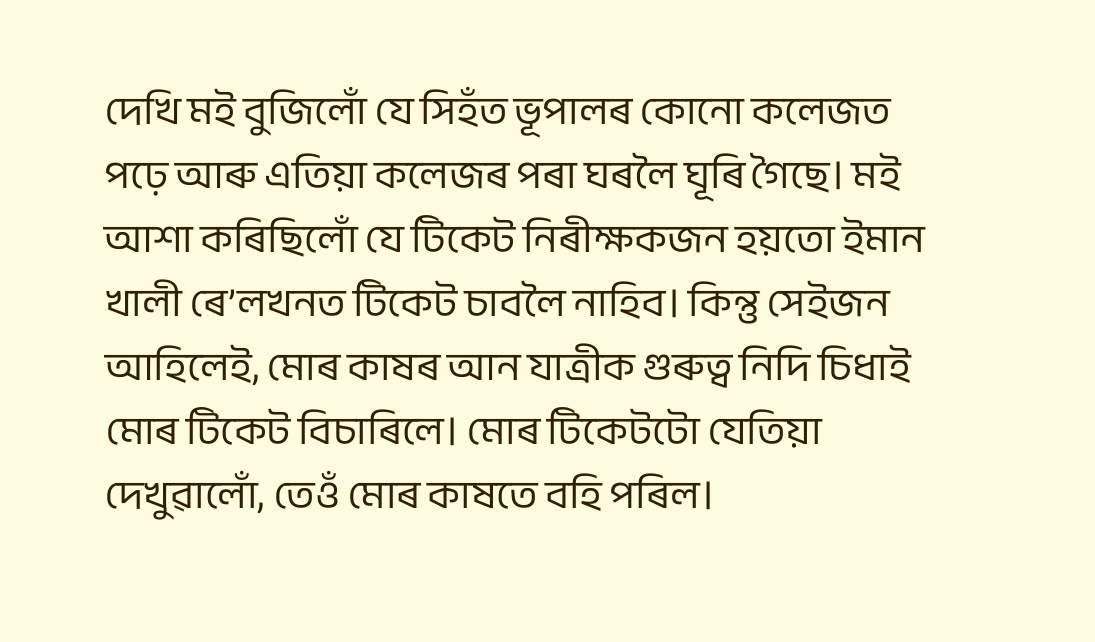দেখি মই বুজিলোঁ যে সিহঁত ভূপালৰ কোনো কলেজত পঢ়ে আৰু এতিয়া কলেজৰ পৰা ঘৰলৈ ঘূৰি গৈছে। মই আশা কৰিছিলোঁ যে টিকেট নিৰীক্ষকজন হয়তো ইমান খালী ৰে’লখনত টিকেট চাবলৈ নাহিব। কিন্তু সেইজন আহিলেই, মোৰ কাষৰ আন যাত্ৰীক গুৰুত্ব নিদি চিধাই মোৰ টিকেট বিচাৰিলে। মোৰ টিকেটটো যেতিয়া দেখুৱালোঁ, তেওঁ মোৰ কাষতে বহি পৰিল।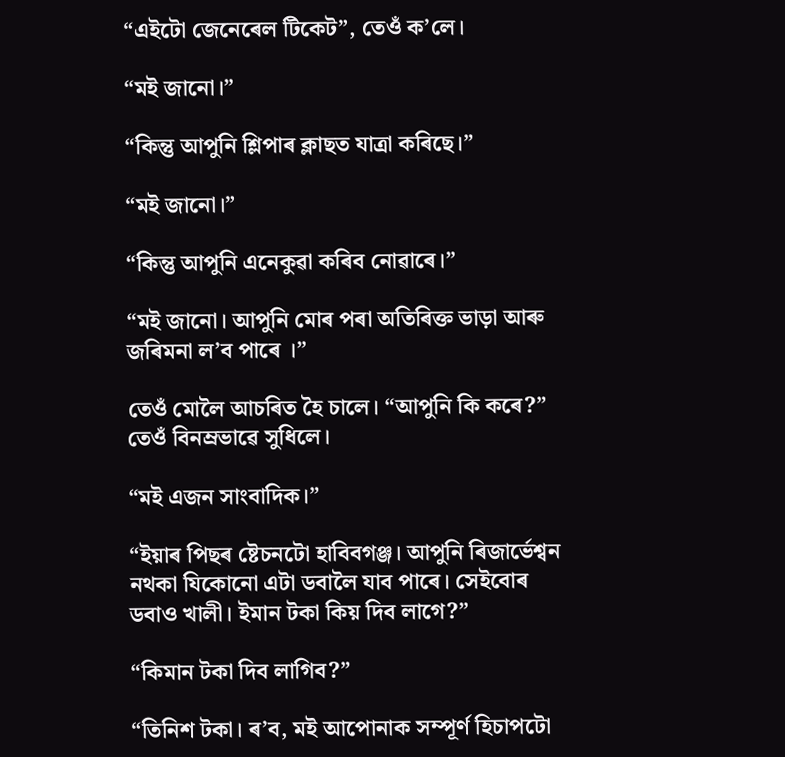“এইটো জেনেৰেল টিকেট”, তেওঁ ক’লে।

“মই জানো।”

“কিন্তু আপুনি শ্লিপাৰ ক্লাছত যাত্ৰা কৰিছে।”

“মই জানো।”

“কিন্তু আপুনি এনেকুৱা কৰিব নোৱাৰে।”

“মই জানো। আপুনি মোৰ পৰা অতিৰিক্ত ভাড়া আৰু জৰিমনা ল’ব পাৰে ।”

তেওঁ মোলৈ আচৰিত হৈ চালে। “আপুনি কি কৰে?” তেওঁ বিনম্রভাৱে সুধিলে।

“মই এজন সাংবাদিক।”

“ইয়াৰ পিছৰ ষ্টেচনটো হাবিবগঞ্জ। আপুনি ৰিজাৰ্ভেশ্বন নথকা যিকোনো এটা ডবালৈ যাব পাৰে। সেইবোৰ ডবাও খালী। ইমান টকা কিয় দিব লাগে?”

“কিমান টকা দিব লাগিব?”

“তিনিশ টকা। ৰ’ব, মই আপোনাক সম্পূর্ণ হিচাপটো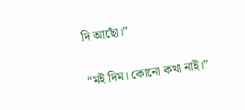দি আছোঁ।”

“মই দিম। কোনো কথা নাই।”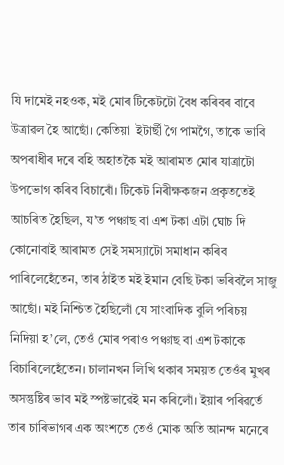যি দামেই নহওক, মই মোৰ টিকেটটো বৈধ কৰিবৰ বাবে উত্ৰাৱল হৈ আছোঁ। কেতিয়া  ইটাৰ্ছী গৈ পামগৈ, তাকে ভাবি অপৰাধীৰ দৰে বহি অহাতকৈ মই আৰামত মোৰ যাত্ৰাটো উপভোগ কৰিব বিচাৰোঁ। টিকেট নিৰীক্ষকজন প্রকৃততেই আচৰিত হৈছিল, য’ত পঞ্চাছ বা এশ টকা এটা ঘোচ দি কোনোবাই আৰামত সেই সমস্যাটো সমাধান কৰিব পাৰিলেহেঁতেন, তাৰ ঠাইত মই ইমান বেছি টকা ভৰিবলৈ সাজু আছোঁ। মই নিশ্চিত হৈছিলোঁ যে সাংবাদিক বুলি পৰিচয় নিদিয়া হ’লে, তেওঁ মোৰ পৰাও পঞ্চাছ বা এশ টকাকে বিচাৰিলেহেঁতেন। চালানখন লিখি থকাৰ সময়ত তেওঁৰ মুখৰ অসন্তুষ্টিৰ ভাব মই স্পষ্টভাৱেই মন কৰিলোঁ। ইয়াৰ পৰিৱৰ্তে তাৰ চাৰিভাগৰ এক অংশতে তেওঁ মোক অতি আনন্দ মনেৰে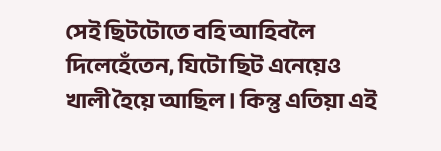সেই ছিটটোতে বহি আহিবলৈ দিলেহেঁতেন, যিটো ছিট এনেয়েও খালী হৈয়ে আছিল। কিন্তু এতিয়া এই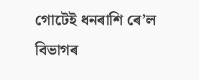গোটেই ধনৰাশি ৰে’ল বিভাগৰ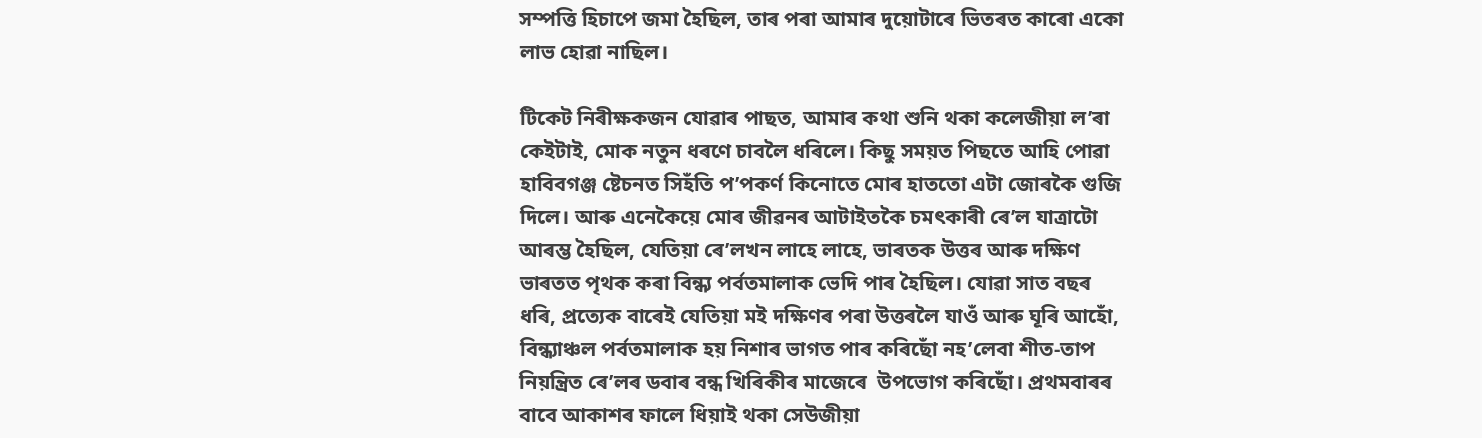সম্পত্তি হিচাপে জমা হৈছিল, তাৰ পৰা আমাৰ দুয়োটাৰে ভিতৰত কাৰো একো লাভ হোৱা নাছিল।

টিকেট নিৰীক্ষকজন যোৱাৰ পাছত, আমাৰ কথা শুনি থকা কলেজীয়া ল’ৰা কেইটাই, মোক নতুন ধৰণে চাবলৈ ধৰিলে। কিছু সময়ত পিছতে আহি পোৱা হাবিবগঞ্জ ষ্টেচনত সিহঁতি প’পকৰ্ণ কিনোতে মোৰ হাততো এটা জোৰকৈ গুজি দিলে। আৰু এনেকৈয়ে মোৰ জীৱনৰ আটাইতকৈ চমৎকাৰী ৰে’ল যাত্রাটো আৰম্ভ হৈছিল, যেতিয়া ৰে’লখন লাহে লাহে, ভাৰতক উত্তৰ আৰু দক্ষিণ ভাৰতত পৃথক কৰা বিন্ধ্য পৰ্বতমালাক ভেদি পাৰ হৈছিল। যোৱা সাত বছৰ ধৰি, প্রত্যেক বাৰেই যেতিয়া মই দক্ষিণৰ পৰা উত্তৰলৈ যাওঁ আৰু ঘূৰি আহোঁ, বিন্ধ্যাঞ্চল পৰ্বতমালাক হয় নিশাৰ ভাগত পাৰ কৰিছোঁ নহ’লেবা শীত-তাপ নিয়ন্ত্ৰিত ৰে’লৰ ডবাৰ বন্ধ খিৰিকীৰ মাজেৰে  উপভোগ কৰিছোঁ। প্রথমবাৰৰ বাবে আকাশৰ ফালে ধিয়াই থকা সেউজীয়া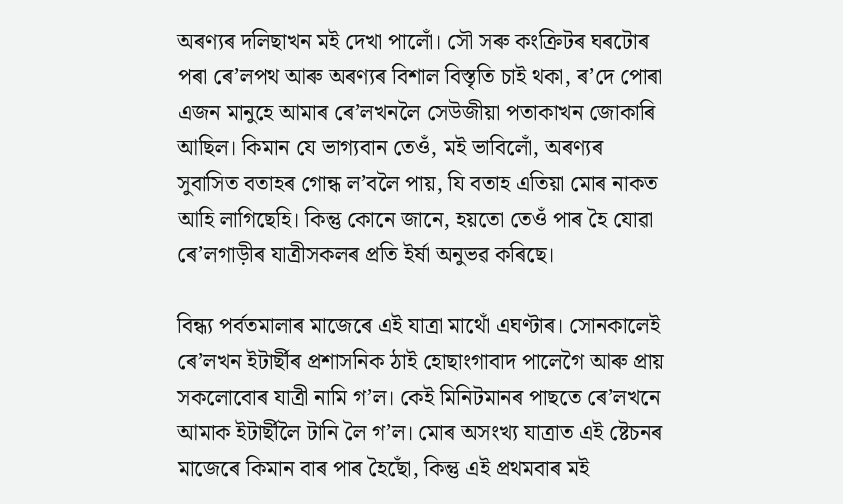অৰণ্যৰ দলিছাখন মই দেখা পালোঁ। সৌ সৰু কংক্ৰিটৰ ঘৰটোৰ পৰা ৰে’লপথ আৰু অৰণ্যৰ বিশাল বিস্তৃতি চাই থকা, ৰ’দে পোৰা এজন মানুহে আমাৰ ৰে’লখনলৈ সেউজীয়া পতাকাখন জোকাৰি আছিল। কিমান যে ভাগ্যবান তেওঁ, মই ভাবিলোঁ, অৰণ্যৰ সুবাসিত বতাহৰ গোন্ধ ল’বলৈ পায়, যি বতাহ এতিয়া মোৰ নাকত আহি লাগিছেহি। কিন্তু কোনে জানে, হয়তো তেওঁ পাৰ হৈ যোৱা ৰে’লগাড়ীৰ যাত্ৰীসকলৰ প্রতি ইৰ্ষা অনুভৱ কৰিছে।

বিন্ধ্য পৰ্বতমালাৰ মাজেৰে এই যাত্রা মাথোঁ এঘণ্টাৰ। সোনকালেই ৰে’লখন ইটাৰ্ছীৰ প্ৰশাসনিক ঠাই হোছাংগাবাদ পালেগৈ আৰু প্রায় সকলোবোৰ যাত্রী নামি গ’ল। কেই মিনিটমানৰ পাছতে ৰে’লখনে আমাক ইটাৰ্ছীলৈ টানি লৈ গ’ল। মোৰ অসংখ্য যাত্ৰাত এই ষ্টেচনৰ মাজেৰে কিমান বাৰ পাৰ হৈছোঁ, কিন্তু এই প্রথমবাৰ মই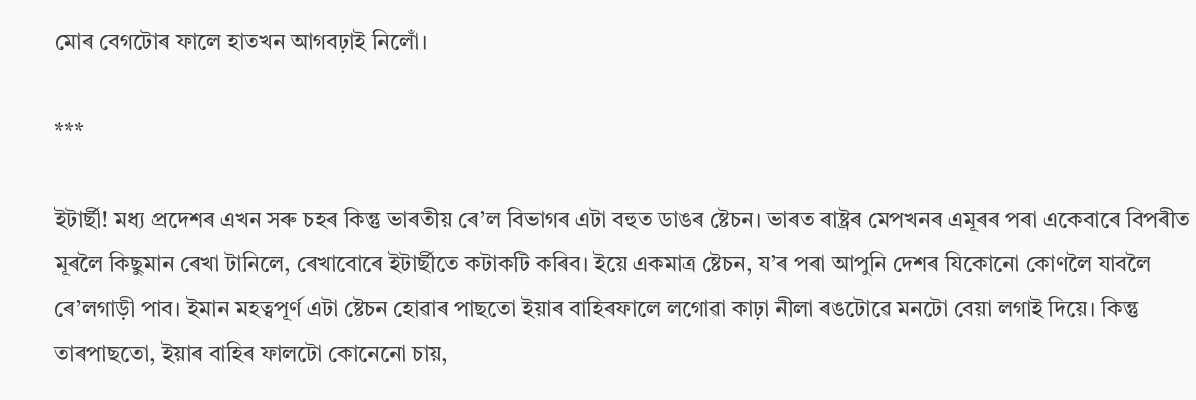মোৰ বেগটোৰ ফালে হাতখন আগবঢ়াই নিলোঁ।

***

ইটাৰ্ছী! মধ্য প্ৰদেশৰ এখন সৰু চহৰ কিন্তু ভাৰতীয় ৰে’ল বিভাগৰ এটা বহুত ডাঙৰ ষ্টেচন। ভাৰত ৰাষ্ট্ৰৰ মেপখনৰ এমূৰৰ পৰা একেবাৰে বিপৰীত মূৰলৈ কিছুমান ৰেখা টানিলে, ৰেখাবোৰে ইটাৰ্ছীতে কটাকটি কৰিব। ইয়ে একমাত্র ষ্টেচন, য’ৰ পৰা আপুনি দেশৰ যিকোনো কোণলৈ যাবলৈ ৰে’লগাড়ী পাব। ইমান মহত্বপূর্ণ এটা ষ্টেচন হোৱাৰ পাছতো ইয়াৰ বাহিৰফালে লগোৱা কাঢ়া নীলা ৰঙটোৱে মনটো বেয়া লগাই দিয়ে। কিন্তু তাৰপাছতো, ইয়াৰ বাহিৰ ফালটো কোনেনো চায়,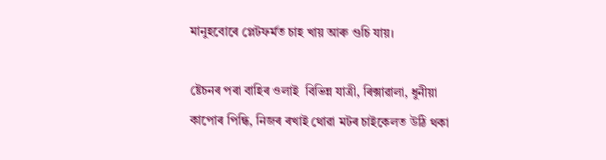মানুহবোৰে প্লেটফৰ্মত চাহ খায় আৰু গুচি যায়।

ষ্টেচনৰ পৰা বাহিৰ ওলাই  বিভিন্ন যাত্রী, ৰিক্সাৱালা, ধুনীয়া কাপোৰ পিন্ধি, নিজৰ ৰখাই থোৱা মটৰ চাইকেলত উঠি থকা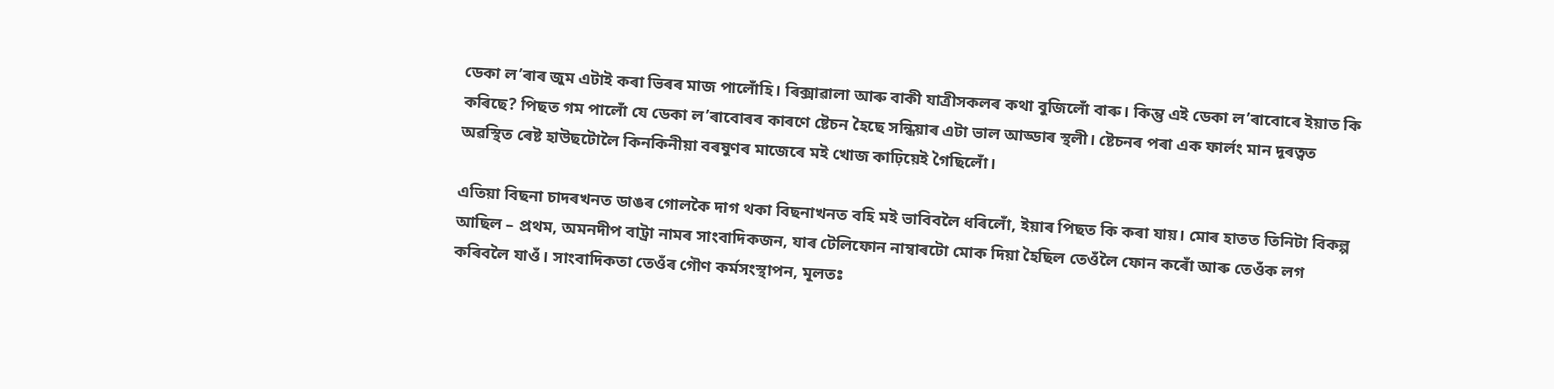ডেকা ল’ৰাৰ জুম এটাই কৰা ভিৰৰ মাজ পালোঁহি। ৰিক্সাৱালা আৰু বাকী যাত্ৰীসকলৰ কথা বুজিলোঁ বাৰু। কিন্তু এই ডেকা ল’ৰাবোৰে ইয়াত কি কৰিছে? পিছত গম পালোঁ যে ডেকা ল’ৰাবোৰৰ কাৰণে ষ্টেচন হৈছে সন্ধিয়াৰ এটা ভাল আড্ডাৰ স্থলী। ষ্টেচনৰ পৰা এক ফাৰ্লং মান দূৰত্বত অৱস্থিত ৰেষ্ট হাউছটোলৈ কিনকিনীয়া বৰষুণৰ মাজেৰে মই খোজ কাঢ়িয়েই গৈছিলোঁ।

এতিয়া বিছনা চাদৰখনত ডাঙৰ গোলকৈ দাগ থকা বিছনাখনত বহি মই ভাবিবলৈ ধৰিলোঁ, ইয়াৰ পিছত কি কৰা যায়। মোৰ হাতত তিনিটা বিকল্প আছিল – প্ৰথম, অমনদীপ বাট্ৰা নামৰ সাংবাদিকজন, যাৰ টেলিফোন নাম্বাৰটো মোক দিয়া হৈছিল তেওঁলৈ ফোন কৰোঁ আৰু তেওঁক লগ কৰিবলৈ যাওঁ। সাংবাদিকতা তেওঁৰ গৌণ কৰ্মসংস্থাপন, মূলতঃ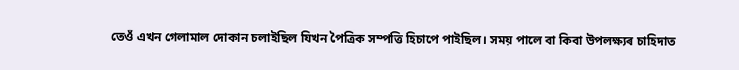তেওঁ এখন গেলামাল দোকান চলাইছিল যিখন পৈত্ৰিক সম্পত্তি হিচাপে পাইছিল। সময় পালে বা কিবা উপলক্ষ্যৰ চাহিদাত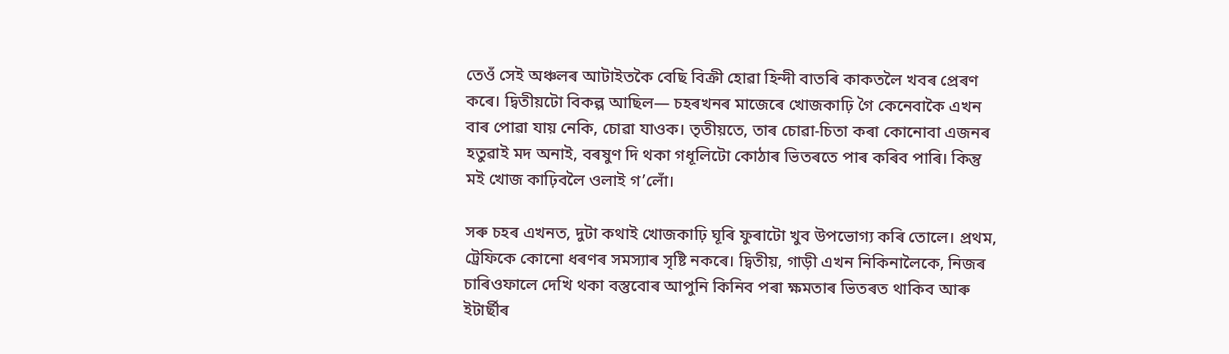তেওঁ সেই অঞ্চলৰ আটাইতকৈ বেছি বিক্ৰী হোৱা হিন্দী বাতৰি কাকতলৈ খবৰ প্ৰেৰণ কৰে। দ্বিতীয়টো বিকল্প আছিল— চহৰখনৰ মাজেৰে খোজকাঢ়ি গৈ কেনেবাকৈ এখন বাৰ পোৱা যায় নেকি, চোৱা যাওক। তৃতীয়তে, তাৰ চোৱা-চিতা কৰা কোনোবা এজনৰ হতুৱাই মদ অনাই, বৰষুণ দি থকা গধূলিটো কোঠাৰ ভিতৰতে পাৰ কৰিব পাৰি। কিন্তু মই খোজ কাঢ়িবলৈ ওলাই গ’লোঁ।

সৰু চহৰ এখনত, দুটা কথাই খোজকাঢ়ি ঘূৰি ফুৰাটো খুব উপভোগ্য কৰি তোলে। প্রথম, ট্ৰেফিকে কোনো ধৰণৰ সমস্যাৰ সৃষ্টি নকৰে। দ্বিতীয়, গাড়ী এখন নিকিনালৈকে, নিজৰ চাৰিওফালে দেখি থকা বস্তুবোৰ আপুনি কিনিব পৰা ক্ষমতাৰ ভিতৰত থাকিব আৰু ইটাৰ্ছীৰ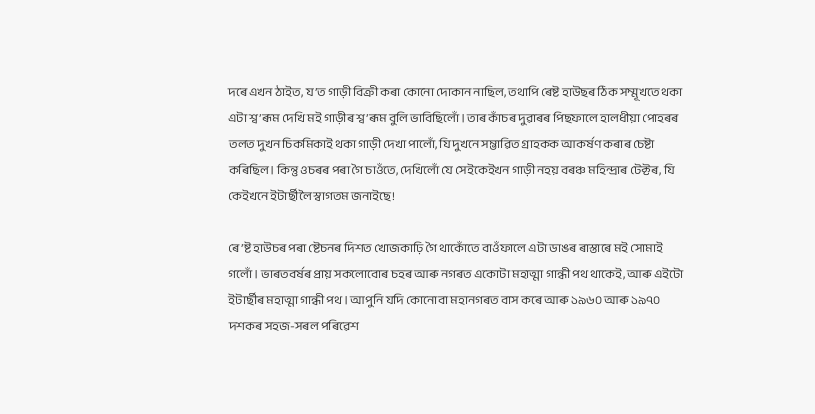দৰে এখন ঠাইত, য’ত গাড়ী বিক্রী কৰা কোনো দোকান নাছিল, তথাপি ৰেষ্ট হাউছৰ ঠিক সম্মূখতে থকা এটা শ্ব’ৰূম দেখি মই গাড়ীৰ শ্ব’ৰূম বুলি ভাবিছিলোঁ। তাৰ কাঁচৰ দুৱাৰৰ পিছফালে হালধীয়া পোহৰৰ তলত দুখন চিকমিকাই থকা গাড়ী দেখা পালোঁ, যি দুখনে সম্ভাৱিত গ্ৰাহকক আকৰ্ষণ কৰাৰ চেষ্টা কৰিছিল। কিন্তু ওচৰৰ পৰা গৈ চাওঁতে, দেখিলোঁ যে সেইকেইখন গাড়ী নহয় বৰঞ্চ মহিন্দ্ৰাৰ টেক্টৰ, যি কেইখনে ইটাৰ্ছীলৈ স্বাগতম জনাইছে!

ৰে’ষ্ট হাউচৰ পৰা ষ্টেচনৰ দিশত খোজকাঢ়ি গৈ থাকোঁতে বাওঁফালে এটা ডাঙৰ ৰাস্তাৰে মই সোমাই গলোঁ। ভাৰতবৰ্ষৰ প্রায় সকলোবোৰ চহৰ আৰু নগৰত একোটা মহাত্মা গান্ধী পথ থাকেই, আৰু এইটো ইটার্ছীৰ মহাত্মা গান্ধী পথ। আপুনি যদি কোনোবা মহানগৰত বাস কৰে আৰু ১৯৬০ আৰু ১৯৭০ দশকৰ সহজ-সৰল পৰিৱেশ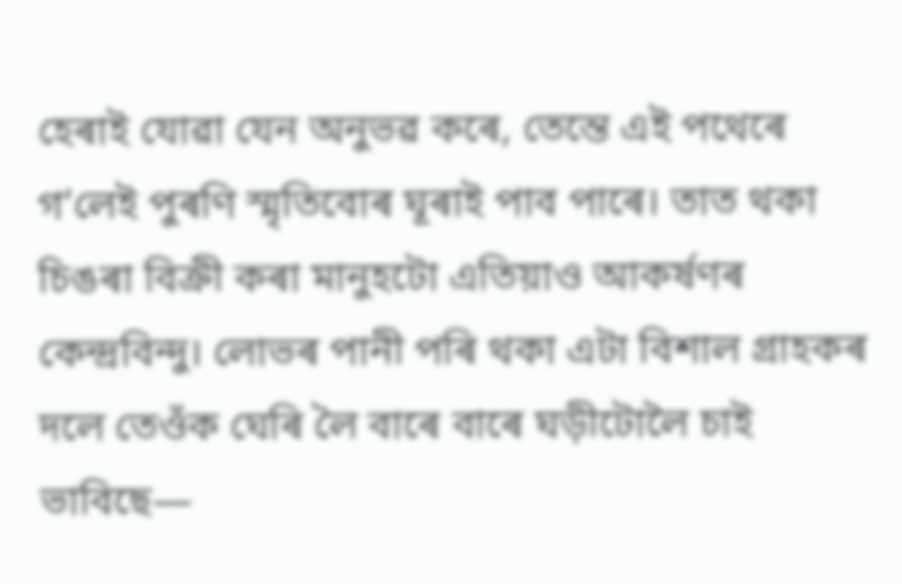হেৰাই যোৱা যেন অনুভৱ কৰে, তেন্তে এই পথেৰে গ’লেই পুৰণি স্মৃতিবোৰ ঘূৰাই পাব পাৰে। তাত থকা চিঙৰা বিক্রী কৰা মানুহটো এতিয়াও আকৰ্ষণৰ কেন্দ্ৰবিন্দু। লোভৰ পানী পৰি থকা এটা বিশাল গ্ৰাহকৰ দলে তেওঁক ঘেৰি লৈ বাৰে বাৰে ঘড়ীটোলৈ চাই ভাবিছে—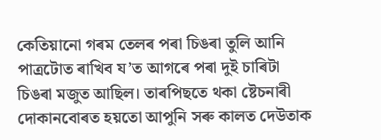কেতিয়ানো গৰম তেলৰ পৰা চিঙৰা তুলি আনি পাত্ৰটোত ৰাখিব য’ত আগৰে পৰা দুই চাৰিটা চিঙৰা মজুত আছিল। তাৰপিছতে থকা ষ্টেচনাৰী দোকানবোৰত হয়তো আপুনি সৰু কালত দেউতাক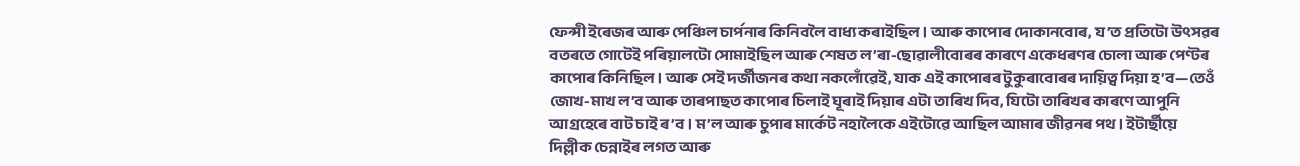ফেন্সী ইৰেজৰ আৰু পেঞ্চিল চাৰ্পনাৰ কিনিবলৈ বাধ্য কৰাইছিল। আৰু কাপোৰ দোকানবোৰ, য’ত প্ৰতিটো উৎসৱৰ বতৰতে গোটেই পৰিয়ালটো সোমাইছিল আৰু শেষত ল’ৰা-ছোৱালীবোৰৰ কাৰণে একেধৰণৰ চোলা আৰু পেণ্টৰ কাপোৰ কিনিছিল। আৰু সেই দৰ্জীজনৰ কথা নকলোঁৱেই, যাক এই কাপোৰৰ টুকুৰাবোৰৰ দায়িত্ব দিয়া হ’ব—তেওঁ জোখ-মাখ ল’ব আৰু তাৰপাছত কাপোৰ চিলাই ঘূৰাই দিয়াৰ এটা তাৰিখ দিব, যিটো তাৰিখৰ কাৰণে আপুনি আগ্ৰহেৰে বাট চাই ৰ’ব। ম’ল আৰু চুপাৰ মাৰ্কেট নহালৈকে এইটোৱে আছিল আমাৰ জীৱনৰ পথ। ইটাৰ্ছীয়ে দিল্লীক চেন্নাইৰ লগত আৰু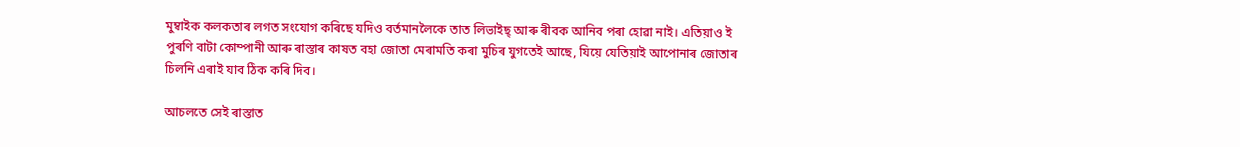মুম্বাইক কলকতাৰ লগত সংযোগ কৰিছে যদিও বৰ্তমানলৈকে তাত লিভাইছ্ আৰু ৰীবক আনিব পৰা হোৱা নাই। এতিয়াও ই পুৰণি বাটা কোম্পানী আৰু ৰাস্তাৰ কাষত বহা জোতা মেৰামতি কৰা মুচিৰ যুগতেই আছে, যিয়ে যেতিয়াই আপোনাৰ জোতাৰ চিলনি এৰাই যাব ঠিক কৰি দিব।

আচলতে সেই ৰাস্তাত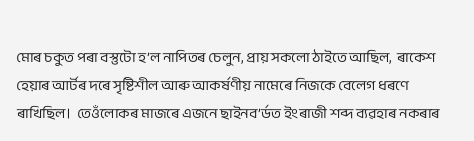মোৰ চকুত পৰা বস্তুটো হ’ল নাপিতৰ চেলুন, প্রায় সকলো ঠাইতে আছিল,  ৰাকেশ হেয়াৰ আর্টৰ দৰে সৃষ্টিশীল আৰু আকর্ষণীয় নামেৰে নিজকে বেলেগ ধৰণে ৰাখিছিল।  তেওঁলোকৰ মাজৰে এজনে ছাইনব’ৰ্ডত ইংৰাজী শব্দ ব্যৱহাৰ নকৰাৰ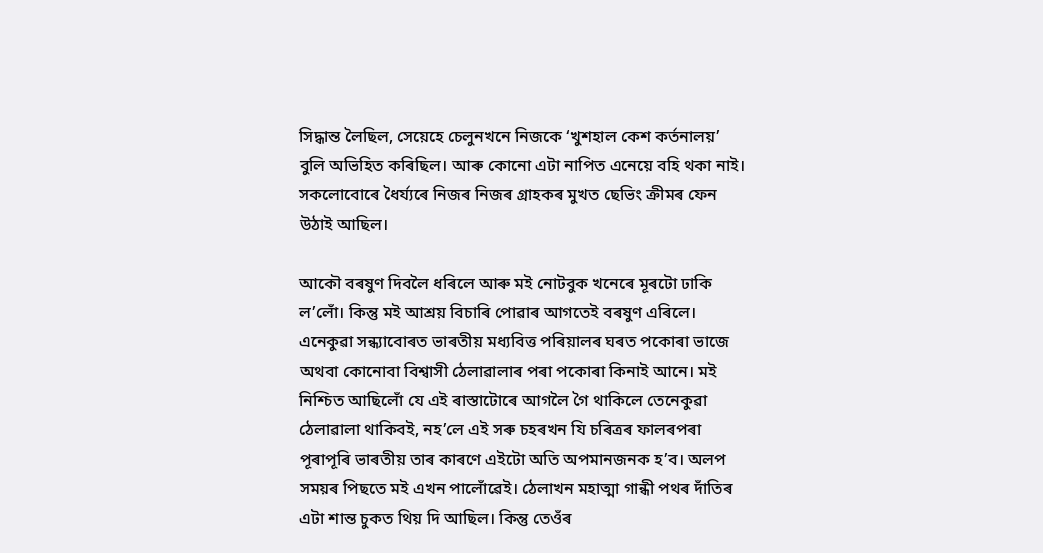সিদ্ধান্ত লৈছিল, সেয়েহে চেলুনখনে নিজকে ‘খুশহাল কেশ কর্তনালয়’ বুলি অভিহিত কৰিছিল। আৰু কোনো এটা নাপিত এনেয়ে বহি থকা নাই। সকলোবোৰে ধৈৰ্য্যৰে নিজৰ নিজৰ গ্ৰাহকৰ মুখত ছেভিং ক্ৰীমৰ ফেন উঠাই আছিল।

আকৌ বৰষুণ দিবলৈ ধৰিলে আৰু মই নোটবুক খনেৰে মূৰটো ঢাকি ল’লোঁ। কিন্তু মই আশ্রয় বিচাৰি পোৱাৰ আগতেই বৰষুণ এৰিলে। এনেকুৱা সন্ধ্যাবোৰত ভাৰতীয় মধ্যবিত্ত পৰিয়ালৰ ঘৰত পকোৰা ভাজে অথবা কোনোবা বিশ্বাসী ঠেলাৱালাৰ পৰা পকোৰা কিনাই আনে। মই নিশ্চিত আছিলোঁ যে এই ৰাস্তাটোৰে আগলৈ গৈ থাকিলে তেনেকুৱা ঠেলাৱালা থাকিবই, নহ’লে এই সৰু চহৰখন যি চৰিত্ৰৰ ফালৰপৰা পূৰাপূৰি ভাৰতীয় তাৰ কাৰণে এইটো অতি অপমানজনক হ’ব। অলপ সময়ৰ পিছতে মই এখন পালোঁৱেই। ঠেলাখন মহাত্মা গান্ধী পথৰ দাঁতিৰ এটা শান্ত চুকত থিয় দি আছিল। কিন্তু তেওঁৰ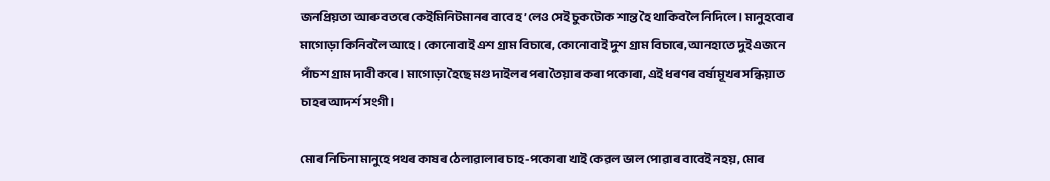জনপ্রিয়তা আৰু বতৰে কেইমিনিটমানৰ বাবে হ’লেও সেই চুকটোক শান্ত হৈ থাকিবলৈ নিদিলে। মানুহবোৰ মাগোড়া কিনিবলৈ আহে। কোনোবাই এশ গ্ৰাম বিচাৰে, কোনোবাই দুশ গ্ৰাম বিচাৰে, আনহাতে দুই এজনে পাঁচশ গ্ৰাম দাবী কৰে। মাগোড়া হৈছে মগু দাইলৰ পৰা তৈয়াৰ কৰা পকোৰা, এই ধৰণৰ বৰ্ষামূখৰ সন্ধিয়াত চাহৰ আদৰ্শ সংগী।

মোৰ নিচিনা মানুহে পথৰ কাষৰ ঠেলাৱালাৰ চাহ-পকোৰা খাই কেৱল ভাল পোৱাৰ বাবেই নহয়, মোৰ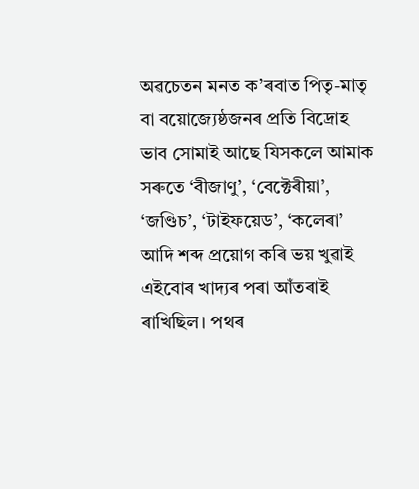অৱচেতন মনত ক’ৰবাত পিতৃ-মাতৃ বা বয়োজ্যেষ্ঠজনৰ প্ৰতি বিদ্ৰোহ ভাব সোমাই আছে যিসকলে আমাক সৰুতে ‘বীজাণু’, ‘বেক্টেৰীয়া’, ‘জণ্ডিচ’, ‘টাইফয়েড’, ‘কলেৰা’ আদি শব্দ প্ৰয়োগ কৰি ভয় খুৱাই এইবোৰ খাদ্যৰ পৰা আঁতৰাই ৰাখিছিল। পথৰ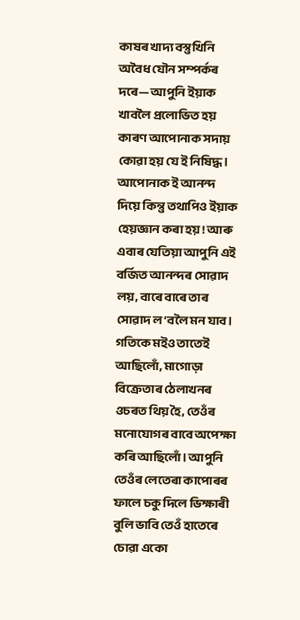কাষৰ খাদ্য বস্তুখিনি অবৈধ যৌন সম্পৰ্কৰ দৰে— আপুনি ইয়াক খাবলৈ প্ৰলোভিত হয় কাৰণ আপোনাক সদায় কোৱা হয় যে ই নিষিদ্ধ। আপোনাক ই আনন্দ দিয়ে কিন্তু তথাপিও ইয়াক হেয়জ্ঞান কৰা হয়! আৰু এবাৰ যেতিয়া আপুনি এই বৰ্জিত আনন্দৰ সোৱাদ লয়, বাৰে বাৰে তাৰ সোৱাদ ল’বলৈ মন যাব। গতিকে মইও তাতেই আছিলোঁ, মাগোড়া বিক্ৰেতাৰ ঠেলাখনৰ ওচৰত থিয় হৈ, তেওঁৰ মনোযোগৰ বাবে অপেক্ষা কৰি আছিলোঁ। আপুনি তেওঁৰ লেতেৰা কাপোৰৰ ফালে চকু দিলে ভিক্ষাৰী বুলি ভাবি তেওঁ হাতেৰে চোৱা একো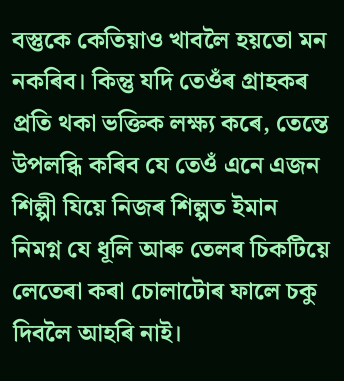বস্তুকে কেতিয়াও খাবলৈ হয়তো মন নকৰিব। কিন্তু যদি তেওঁৰ গ্ৰাহকৰ প্ৰতি থকা ভক্তিক লক্ষ্য কৰে, তেন্তে উপলব্ধি কৰিব যে তেওঁ এনে এজন শিল্পী যিয়ে নিজৰ শিল্পত ইমান নিমগ্ন যে ধূলি আৰু তেলৰ চিকটিয়ে লেতেৰা কৰা চোলাটোৰ ফালে চকু দিবলৈ আহৰি নাই।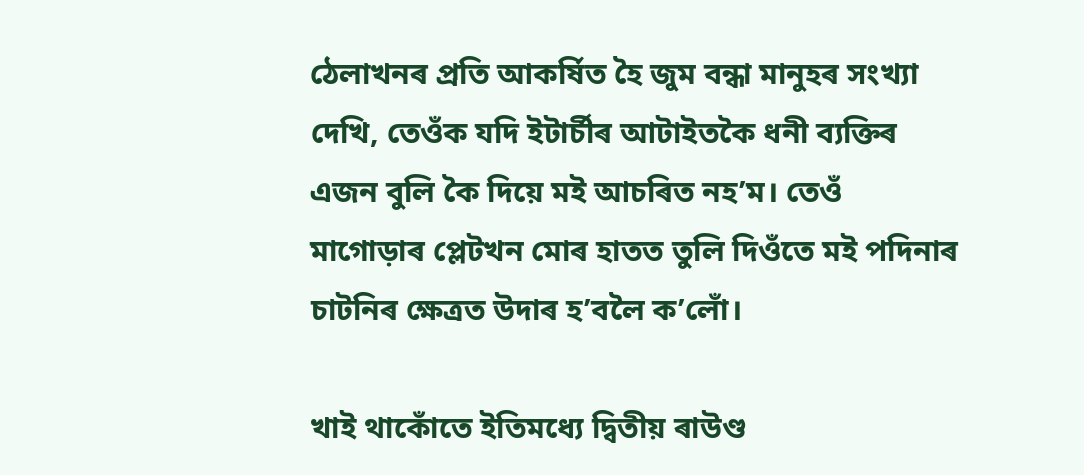ঠেলাখনৰ প্ৰতি আকৰ্ষিত হৈ জুম বন্ধা মানুহৰ সংখ্যা দেখি, তেওঁক যদি ইটাৰ্চীৰ আটাইতকৈ ধনী ব্যক্তিৰ এজন বুলি কৈ দিয়ে মই আচৰিত নহ’ম। তেওঁ মাগোড়াৰ প্লেটখন মোৰ হাতত তুলি দিওঁতে মই পদিনাৰ চাটনিৰ ক্ষেত্ৰত উদাৰ হ’বলৈ ক’লোঁ।

খাই থাকোঁতে ইতিমধ্যে দ্বিতীয় ৰাউণ্ড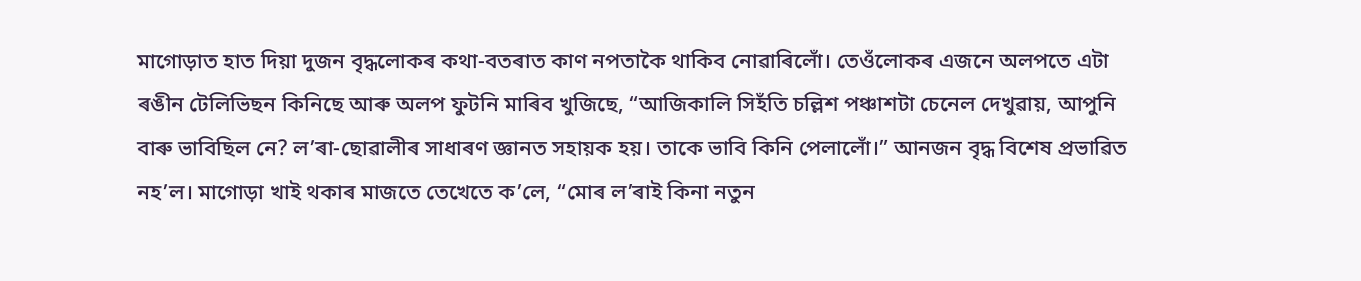মাগোড়াত হাত দিয়া দুজন বৃদ্ধলোকৰ কথা-বতৰাত কাণ নপতাকৈ থাকিব নোৱাৰিলোঁ। তেওঁলোকৰ এজনে অলপতে এটা ৰঙীন টেলিভিছন কিনিছে আৰু অলপ ফুটনি মাৰিব খুজিছে, “আজিকালি সিহঁতি চল্লিশ পঞ্চাশটা চেনেল দেখুৱায়, আপুনি বাৰু ভাবিছিল নে? ল’ৰা-ছোৱালীৰ সাধাৰণ জ্ঞানত সহায়ক হয়। তাকে ভাবি কিনি পেলালোঁ।” আনজন বৃদ্ধ বিশেষ প্ৰভাৱিত নহ’ল। মাগোড়া খাই থকাৰ মাজতে তেখেতে ক’লে, “মোৰ ল’ৰাই কিনা নতুন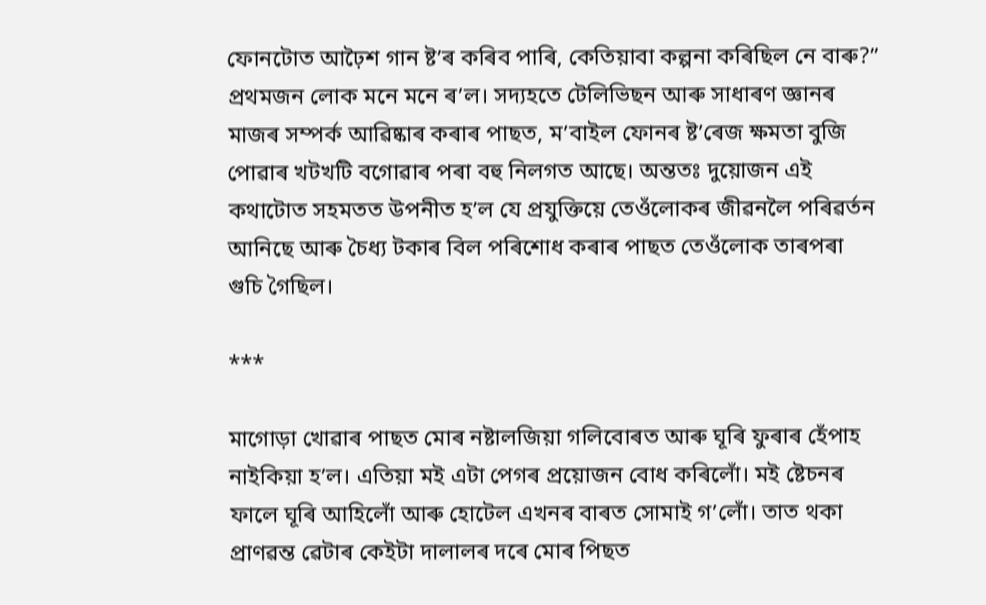ফোনটোত আঢ়ৈশ গান ষ্ট’ৰ কৰিব পাৰি, কেতিয়াবা কল্পনা কৰিছিল নে বাৰু?” প্ৰথমজন লোক মনে মনে ৰ’ল। সদ্যহতে টেলিভিছন আৰু সাধাৰণ জ্ঞানৰ মাজৰ সম্পৰ্ক আৱিষ্কাৰ কৰাৰ পাছত, ম’বাইল ফোনৰ ষ্ট’ৰেজ ক্ষমতা বুজি পোৱাৰ খটখটি বগোৱাৰ পৰা বহু নিলগত আছে। অন্ততঃ দুয়োজন এই কথাটোত সহমতত উপনীত হ’ল যে প্ৰযুক্তিয়ে তেওঁলোকৰ জীৱনলৈ পৰিৱৰ্তন আনিছে আৰু চৈধ্য টকাৰ বিল পৰিশোধ কৰাৰ পাছত তেওঁলোক তাৰপৰা গুচি গৈছিল।

***

মাগোড়া খোৱাৰ পাছত মোৰ নষ্টালজিয়া গলিবোৰত আৰু ঘূৰি ফুৰাৰ হেঁপাহ নাইকিয়া হ’ল। এতিয়া মই এটা পেগৰ প্রয়োজন বোধ কৰিলোঁ। মই ষ্টেচনৰ ফালে ঘূৰি আহিলোঁ আৰু হোটেল এখনৰ বাৰত সোমাই গ’লোঁ। তাত থকা প্ৰাণৱন্ত ৱেটাৰ কেইটা দালালৰ দৰে মোৰ পিছত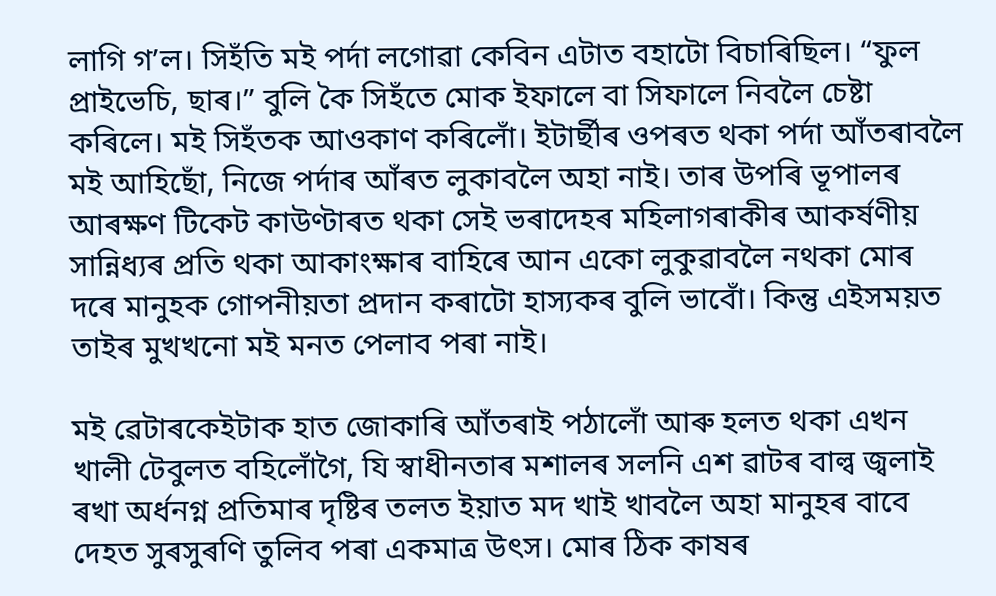লাগি গ’ল। সিহঁতি মই পর্দা লগোৱা কেবিন এটাত বহাটো বিচাৰিছিল। “ফুল প্ৰাইভেচি, ছাৰ।” বুলি কৈ সিহঁতে মোক ইফালে বা সিফালে নিবলৈ চেষ্টা কৰিলে। মই সিহঁতক আওকাণ কৰিলোঁ। ইটাৰ্ছীৰ ওপৰত থকা পর্দা আঁতৰাবলৈ মই আহিছোঁ, নিজে পৰ্দাৰ আঁৰত লুকাবলৈ অহা নাই। তাৰ উপৰি ভূপালৰ আৰক্ষণ টিকেট কাউণ্টাৰত থকা সেই ভৰাদেহৰ মহিলাগৰাকীৰ আকৰ্ষণীয় সান্নিধ্যৰ প্রতি থকা আকাংক্ষাৰ বাহিৰে আন একো লুকুৱাবলৈ নথকা মোৰ দৰে মানুহক গোপনীয়তা প্রদান কৰাটো হাস্যকৰ বুলি ভাবোঁ। কিন্তু এইসময়ত তাইৰ মুখখনো মই মনত পেলাব পৰা নাই।

মই ৱেটাৰকেইটাক হাত জোকাৰি আঁতৰাই পঠালোঁ আৰু হলত থকা এখন খালী টেবুলত বহিলোঁগৈ, যি স্বাধীনতাৰ মশালৰ সলনি এশ ৱাটৰ বাল্ব জ্বলাই ৰখা অর্ধনগ্ন প্রতিমাৰ দৃষ্টিৰ তলত ইয়াত মদ খাই খাবলৈ অহা মানুহৰ বাবে দেহত সুৰসুৰণি তুলিব পৰা একমাত্র উৎস। মোৰ ঠিক কাষৰ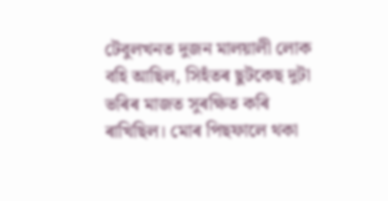টেবুলখনত দুজন মালয়ালী লোক বহি আছিল, সিহঁতৰ ছুটকেছ দুটা ভৰিৰ মাজত সুৰক্ষিত কৰি ৰাখিছিল। মোৰ পিছফালে থকা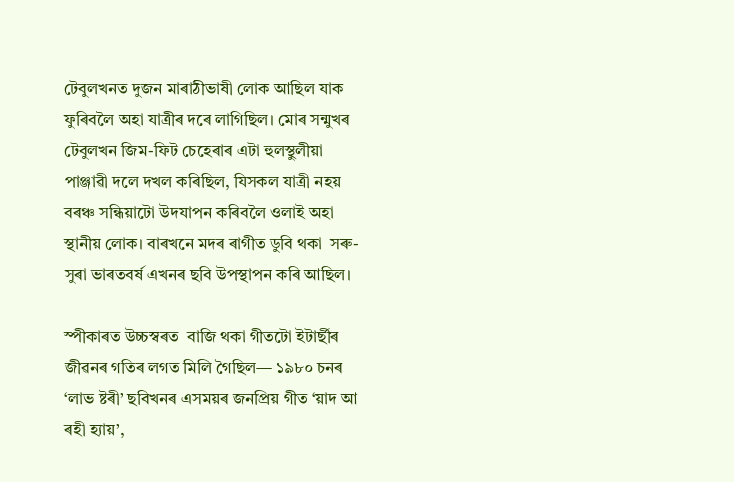টেবুলখনত দুজন মাৰাঠীভাষী লোক আছিল যাক ফুৰিবলৈ অহা যাত্রীৰ দৰে লাগিছিল। মোৰ সন্মুখৰ টেবুলখন জিম-ফিট চেহেৰাৰ এটা হুলস্থুলীয়া পাঞ্জাৱী দলে দখল কৰিছিল, যিসকল যাত্রী নহয় বৰঞ্চ সন্ধিয়াটো উদযাপন কৰিবলৈ ওলাই অহা স্থানীয় লোক। বাৰখনে মদৰ ৰাগীত ডুবি থকা  সৰু-সুৰা ভাৰতবৰ্ষ এখনৰ ছবি উপস্থাপন কৰি আছিল।

স্পীকাৰত উচ্চস্বৰত  বাজি থকা গীতটো ইটাৰ্ছীৰ জীৱনৰ গতিৰ লগত মিলি গৈছিল— ১৯৮০ চনৰ ‘লাভ ষ্টৰী’ ছবিখনৰ এসময়ৰ জনপ্ৰিয় গীত ‘য়াদ আ ৰহী হ্যায়’,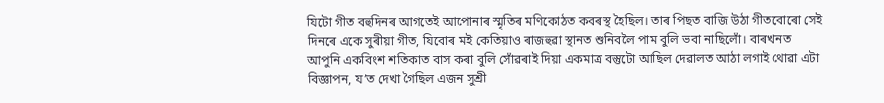যিটো গীত বহুদিনৰ আগতেই আপোনাৰ স্মৃতিৰ মণিকোঠত কবৰস্থ হৈছিল। তাৰ পিছত বাজি উঠা গীতবোৰো সেই দিনৰে একে সুৰীয়া গীত, যিবোৰ মই কেতিয়াও ৰাজহুৱা স্থানত শুনিবলৈ পাম বুলি ভবা নাছিলোঁ। বাৰখনত আপুনি একবিংশ শতিকাত বাস কৰা বুলি সোঁৱৰাই দিয়া একমাত্র বস্তুটো আছিল দেৱালত আঠা লগাই থোৱা এটা বিজ্ঞাপন, য’ত দেখা গৈছিল এজন সুশ্রী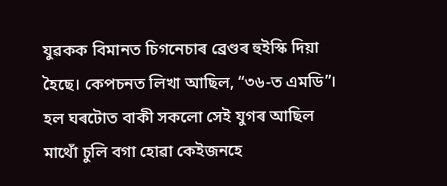যুৱকক বিমানত চিগনেচাৰ ব্ৰেণ্ডৰ হুইস্কি দিয়া হৈছে। কেপচনত লিখা আছিল, “৩৬-ত এমডি”। হল ঘৰটোত বাকী সকলো সেই যুগৰ আছিল মাথোঁ চুলি বগা হোৱা কেইজনহে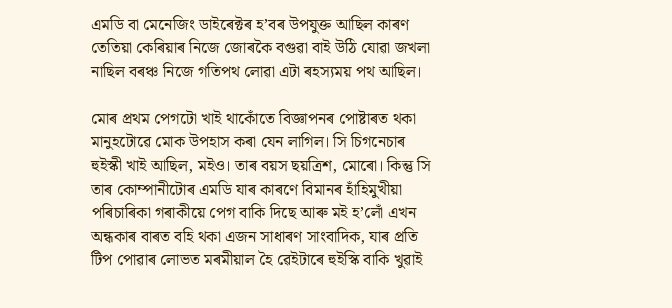এমডি বা মেনেজিং ডাইৰেক্টৰ হ’বৰ উপযুক্ত আছিল কাৰণ তেতিয়া কেৰিয়াৰ নিজে জোৰকৈ বগুৱা বাই উঠি যোৱা জখলা নাছিল বৰঞ্চ নিজে গতিপথ লোৱা এটা ৰহস্যময় পথ আছিল।

মোৰ প্রথম পেগটো খাই থাকোঁতে বিজ্ঞাপনৰ পোষ্টাৰত থকা মানুহটোৱে মোক উপহাস কৰা যেন লাগিল। সি চিগনেচাৰ হুইস্কী খাই আছিল, মইও। তাৰ বয়স ছয়ত্ৰিশ, মোৰো। কিন্তু সি তাৰ কোম্পানীটোৰ এমডি যাৰ কাৰণে বিমানৰ হাঁহিমুখীয়া পৰিচাৰিকা গৰাকীয়ে পেগ বাকি দিছে আৰু মই হ’লোঁ এখন অন্ধকাৰ বাৰত বহি থকা এজন সাধাৰণ সাংবাদিক, যাৰ প্ৰতি টিপ পোৱাৰ লোভত মৰমীয়াল হৈ ৱেইটাৰে হুইস্কি বাকি খুৱাই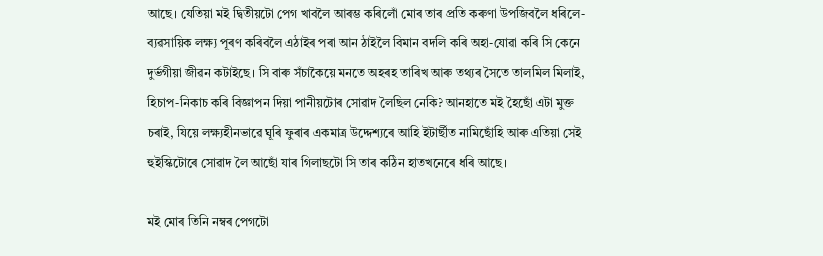আছে। যেতিয়া মই দ্বিতীয়টো পেগ খাবলৈ আৰম্ভ কৰিলোঁ মোৰ তাৰ প্ৰতি কৰুণা উপজিবলৈ ধৰিলে-ব্যৱসায়িক লক্ষ্য পূৰণ কৰিবলৈ এঠাইৰ পৰা আন ঠাইলৈ বিমান বদলি কৰি অহা-যোৱা কৰি সি কেনে দুৰ্ভগীয়া জীৱন কটাইছে। সি বাৰু সঁচাকৈয়ে মনতে অহৰহ তাৰিখ আৰু তথ্যৰ সৈতে তালমিল মিলাই, হিচাপ-নিকাচ কৰি বিজ্ঞাপন দিয়া পানীয়টোৰ সোৱাদ লৈছিল নেকি? আনহাতে মই হৈছোঁ এটা মুক্ত চৰাই, যিয়ে লক্ষ্যহীনভাৱে ঘূৰি ফুৰাৰ একমাত্ৰ উদ্দেশ্যৰে আহি ইটাৰ্ছীত নামিছোঁহি আৰু এতিয়া সেই হুইস্কিটোৰে সোৱাদ লৈ আছোঁ যাৰ গিলাছটো সি তাৰ কঠিন হাতখনেৰে ধৰি আছে।

মই মোৰ তিনি নম্বৰ পেগটো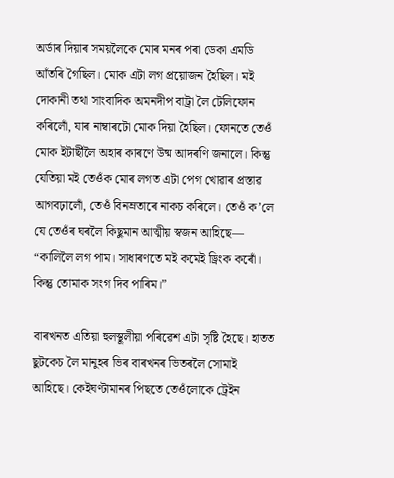অৰ্ডাৰ দিয়াৰ সময়লৈকে মোৰ মনৰ পৰা ডেকা এমডি আঁতৰি গৈছিল। মোক এটা লগ প্ৰয়োজন হৈছিল। মই দোকানী তথা সাংবাদিক অমনদীপ বাট্ৰা লৈ টেলিফোন কৰিলোঁ, যাৰ নাম্বাৰটো মোক দিয়া হৈছিল। ফোনতে তেওঁ মোক ইটাৰ্ছীলৈ অহাৰ কাৰণে উষ্ম আদৰণি জনালে। কিন্তু যেতিয়া মই তেওঁক মোৰ লগত এটা পেগ খোৱাৰ প্ৰস্তাৱ আগবঢ়ালোঁ, তেওঁ বিনম্ৰতাৰে নাকচ কৰিলে। তেওঁ ক’লে যে তেওঁৰ ঘৰলৈ কিছুমান আত্মীয় স্বজন আহিছে— “কালিলৈ লগ পাম। সাধাৰণতে মই কমেই ড্রিংক কৰোঁ। কিন্তু তোমাক সংগ দিব পাৰিম।”

বাৰখনত এতিয়া হুলস্থূলীয়া পৰিৱেশ এটা সৃষ্টি হৈছে। হাতত ছুটকেচ লৈ মানুহৰ ভিৰ বাৰখনৰ ভিতৰলৈ সোমাই আহিছে। কেইঘণ্টামানৰ পিছতে তেওঁলোকে ট্ৰেইন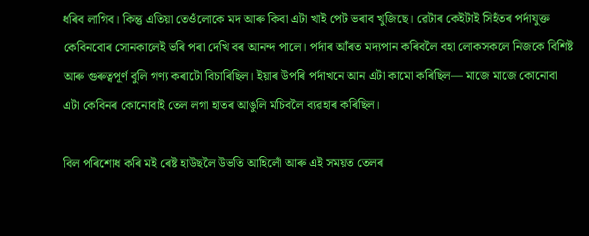ধৰিব লাগিব। কিন্তু এতিয়া তেওঁলোকে মদ আৰু কিবা এটা খাই পেট ভৰাব খুজিছে। ৱেটাৰ কেইটাই সিহঁতৰ পর্দাযুক্ত কেবিনবোৰ সোনকালেই ভৰি পৰা দেখি বৰ আনন্দ পালে। পৰ্দাৰ আঁৰত মদ্যপান কৰিবলৈ বহা লোকসকলে নিজকে বিশিষ্ট আৰু গুৰুত্বপূৰ্ণ বুলি গণ্য কৰাটো বিচাৰিছিল। ইয়াৰ উপৰি পর্দাখনে আন এটা কামো কৰিছিল— মাজে মাজে কোনোবা এটা কেবিনৰ কোনোবাই তেল লগা হাতৰ আঙুলি মচিবলৈ ব্যৱহাৰ কৰিছিল।

বিল পৰিশোধ কৰি মই ৰেষ্ট হাউছলৈ উভতি আহিলোঁ আৰু এই সময়ত তেলৰ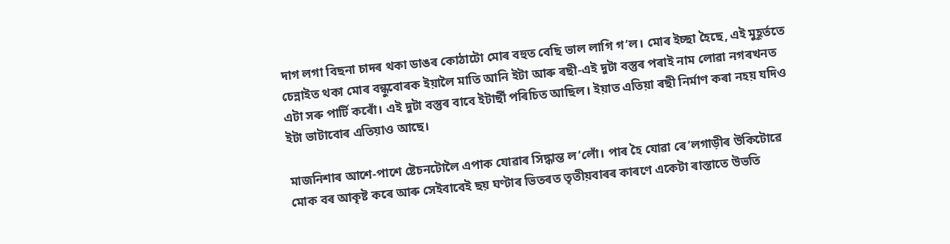দাগ লগা বিছনা চাদৰ থকা ডাঙৰ কোঠাটো মোৰ বহুত বেছি ভাল লাগি গ’ল। মোৰ ইচ্ছা হৈছে, এই মুহূৰ্ততে চেন্নাইত থকা মোৰ বন্ধুবোৰক ইয়ালৈ মাতি আনি ইটা আৰু ৰছী-এই দুটা বস্তুৰ পৰাই নাম লোৱা নগৰখনত এটা সৰু পার্টি কৰোঁ। এই দুটা বস্তুৰ বাবে ইটাৰ্ছী পৰিচিত আছিল। ইয়াত এতিয়া ৰছী নির্মাণ কৰা নহয় যদিও ইটা ভাটাবোৰ এতিয়াও আছে।

মাজনিশাৰ আশে-পাশে ষ্টেচনটোলৈ এপাক যোৱাৰ সিদ্ধান্ত ল’লোঁ। পাৰ হৈ যোৱা ৰে’লগাড়ীৰ উকিটোৱে মোক বৰ আকৃষ্ট কৰে আৰু সেইবাবেই ছয় ঘণ্টাৰ ভিতৰত তৃতীয়বাৰৰ কাৰণে একেটা ৰাস্তাতে উভতি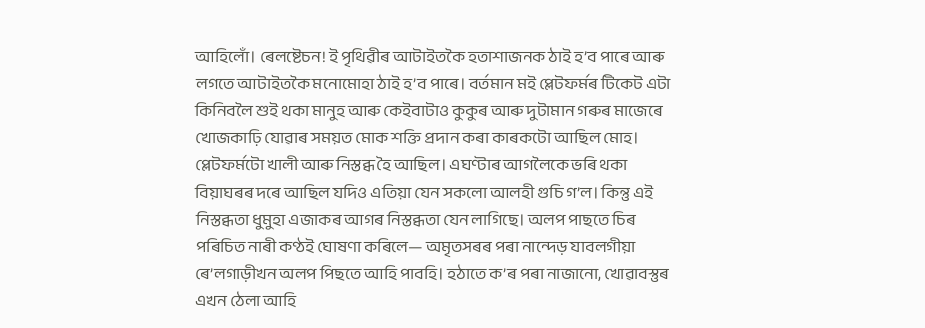আহিলোঁ। ৰেলষ্টেচন! ই পৃথিৱীৰ আটাইতকৈ হতাশাজনক ঠাই হ’ব পাৰে আৰু লগতে আটাইতকৈ মনোমোহা ঠাই হ’ব পাৰে। বৰ্তমান মই প্লেটফৰ্মৰ টিকেট এটা কিনিবলৈ শুই থকা মানুহ আৰু কেইবাটাও কুকুৰ আৰু দুটামান গৰুৰ মাজেৰে খোজকাঢ়ি যোৱাৰ সময়ত মোক শক্তি প্ৰদান কৰা কাৰকটো আছিল মোহ। প্লেটফৰ্মটো খালী আৰু নিস্তব্ধ হৈ আছিল। এঘণ্টাৰ আগলৈকে ভৰি থকা বিয়াঘৰৰ দৰে আছিল যদিও এতিয়া যেন সকলো আলহী গুচি গ’ল। কিন্তু এই নিস্তব্ধতা ধুমুহা এজাকৰ আগৰ নিস্তব্ধতা যেন লাগিছে। অলপ পাছতে চিৰ পৰিচিত নাৰী কণ্ঠই ঘোষণা কৰিলে— অমৃতসৰৰ পৰা নান্দেড় যাবলগীয়া ৰে’লগাড়ীখন অলপ পিছতে আহি পাবহি। হঠাতে ক’ৰ পৰা নাজানো, খোৱাবস্তুৰ এখন ঠেলা আহি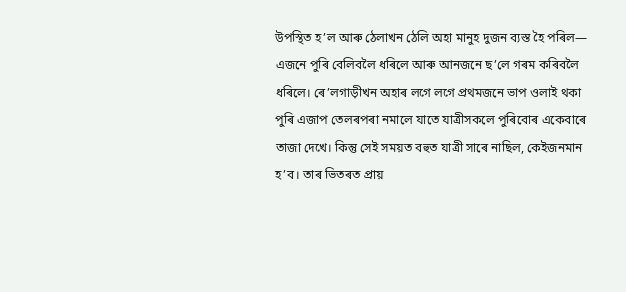উপস্থিত হ’ল আৰু ঠেলাখন ঠেলি অহা মানুহ দুজন ব্যস্ত হৈ পৰিল— এজনে পুৰি বেলিবলৈ ধৰিলে আৰু আনজনে ছ’লে গৰম কৰিবলৈ ধৰিলে। ৰে’লগাড়ীখন অহাৰ লগে লগে প্রথমজনে ভাপ ওলাই থকা পুৰি এজাপ তেলৰপৰা নমালে যাতে যাত্ৰীসকলে পুৰিবোৰ একেবাৰে তাজা দেখে। কিন্তু সেই সময়ত বহুত যাত্রী সাৰে নাছিল, কেইজনমান হ’ব। তাৰ ভিতৰত প্রায়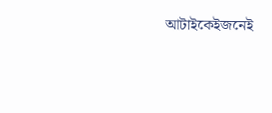আটাইকেইজনেই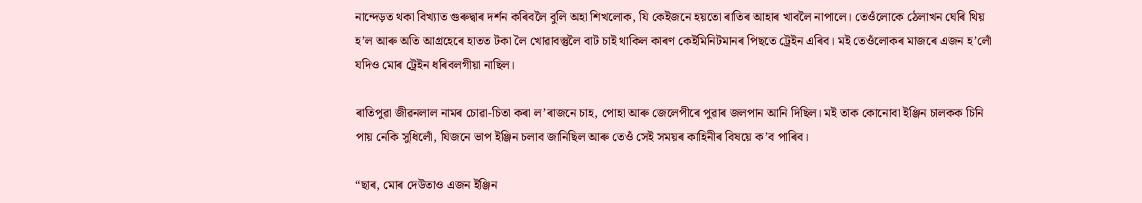নান্দেড়ত থকা বিখ্যাত গুৰুদ্বাৰ দৰ্শন কৰিবলৈ বুলি অহা শিখলোক, যি কেইজনে হয়তো ৰাতিৰ আহাৰ খাবলৈ নাপালে। তেওঁলোকে ঠেলাখন ঘেৰি থিয় হ’ল আৰু অতি আগ্ৰহেৰে হাতত টকা লৈ খোৱাবস্তুলৈ বাট চাই থাকিল কাৰণ কেইমিনিটমানৰ পিছতে ট্রেইন এৰিব। মই তেওঁলোকৰ মাজৰে এজন হ’লোঁ যদিও মোৰ ট্রেইন ধৰিবলগীয়া নাছিল।

ৰাতিপুৱা জীৱনলাল নামৰ চোৱা-চিতা কৰা ল’ৰাজনে চাহ, পোহা আৰু জেলেপীৰে পুৱাৰ জলপান আনি দিছিল। মই তাক কোনোবা ইঞ্জিন চালকক চিনি পায় নেকি সুধিলোঁ, যিজনে ভাপ ইঞ্জিন চলাব জানিছিল আৰু তেওঁ সেই সময়ৰ কাহিনীৰ বিষয়ে ক’ব পাৰিব।

“ছাৰ, মোৰ দেউতাও এজন ইঞ্জিন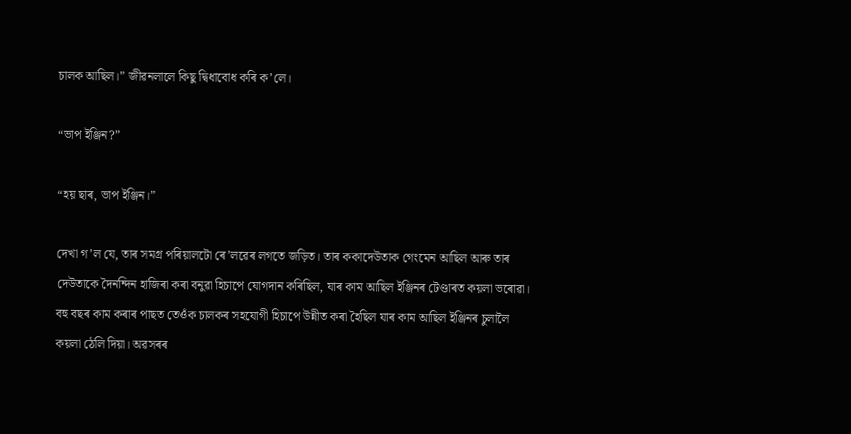চালক আছিল।” জীৱনলালে কিছু দ্বিধাবোধ কৰি ক’লে।

“ভাপ ইঞ্জিন?”

“হয় ছাৰ, ভাপ ইঞ্জিন।”

দেখা গ’ল যে, তাৰ সমগ্র পৰিয়ালটো ৰে’লৱেৰ লগতে জড়িত। তাৰ ককাদেউতাক গেংমেন আছিল আৰু তাৰ দেউতাকে দৈনন্দিন হাজিৰা কৰা বনুৱা হিচাপে যোগদান কৰিছিল, যাৰ কাম আছিল ইঞ্জিনৰ টেণ্ডাৰত কয়লা ভৰোৱা। বহু বছৰ কাম কৰাৰ পাছত তেওঁক চালকৰ সহযোগী হিচাপে উন্নীত কৰা হৈছিল যাৰ কাম আছিল ইঞ্জিনৰ চুলালৈ কয়লা ঠেলি দিয়া। অৱসৰৰ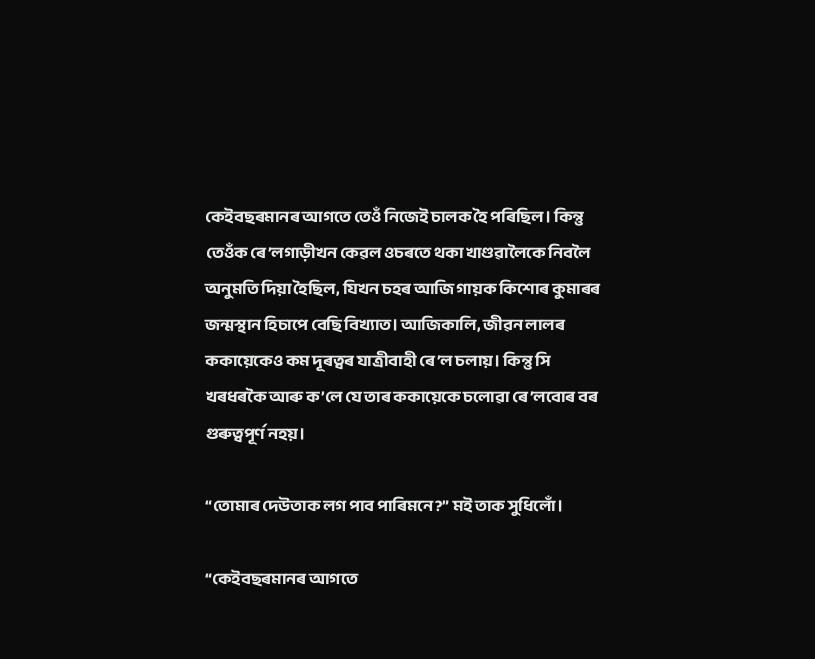কেইবছৰমানৰ আগতে তেওঁ নিজেই চালক হৈ পৰিছিল। কিন্তু তেওঁক ৰে’লগাড়ীখন কেৱল ওচৰতে থকা খাণ্ডৱালৈকে নিবলৈ অনুমতি দিয়া হৈছিল, যিখন চহৰ আজি গায়ক কিশোৰ কুমাৰৰ জন্মস্থান হিচাপে বেছি বিখ্যাত। আজিকালি, জীৱন লালৰ ককায়েকেও কম দূৰত্বৰ যাত্ৰীবাহী ৰে’ল চলায়। কিন্তু সি খৰধৰকৈ আৰু ক’লে যে তাৰ ককায়েকে চলোৱা ৰে’লবোৰ বৰ গুৰুত্বপূৰ্ণ নহয়।

“তোমাৰ দেউতাক লগ পাব পাৰিমনে?” মই তাক সুধিলোঁ।

“কেইবছৰমানৰ আগতে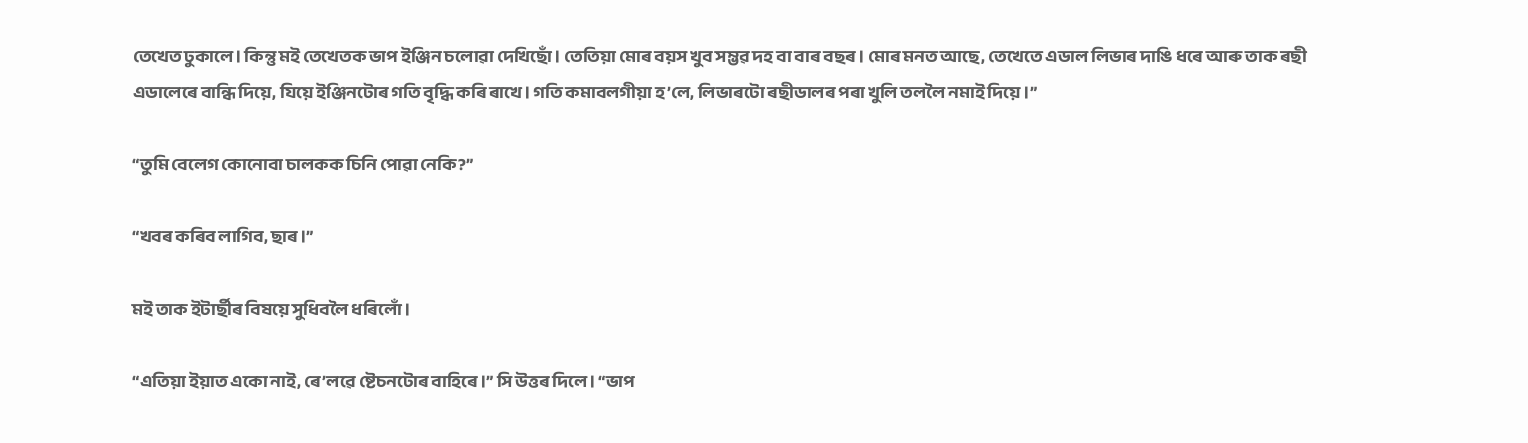তেখেত ঢুকালে। কিন্তু মই তেখেতক ভাপ ইঞ্জিন চলোৱা দেখিছোঁ। তেতিয়া মোৰ বয়স খুব সম্ভৱ দহ বা বাৰ বছৰ। মোৰ মনত আছে, তেখেতে এডাল লিভাৰ দাঙি ধৰে আৰু তাক ৰছী এডালেৰে বান্ধি দিয়ে, যিয়ে ইঞ্জিনটোৰ গতি বৃদ্ধি কৰি ৰাখে। গতি কমাবলগীয়া হ’লে, লিভাৰটো ৰছীডালৰ পৰা খুলি তললৈ নমাই দিয়ে।”

“তুমি বেলেগ কোনোবা চালকক চিনি পোৱা নেকি?”

“খবৰ কৰিব লাগিব, ছাৰ।”

মই তাক ইটাৰ্ছীৰ বিষয়ে সুধিবলৈ ধৰিলোঁ ।

“এতিয়া ইয়াত একো নাই, ৰে’লৱে ষ্টেচনটোৰ বাহিৰে।” সি উত্তৰ দিলে। “ভাপ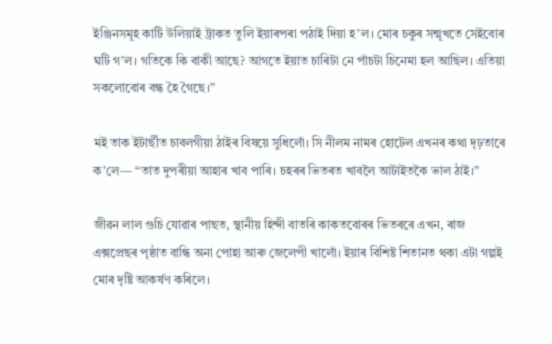ইঞ্জিনসমূহ কাটি উলিয়াই ট্রাকত তুলি ইয়াৰপৰা পঠাই দিয়া হ’ল। মোৰ চকুৰ সন্মূখতে সেইবোৰ ঘটি গ’ল। গতিকে কি বাকী আছে? আগতে ইয়াত চাৰিটা নে পাঁচটা চিনেমা হল আছিল। এতিয়া সকলোবোৰ বন্ধ হৈ গৈছে।”

মই তাক ইটার্ছীত চাবলগীয়া ঠাইৰ বিষয়ে সুধিলোঁ। সি নীলম নামৰ হোটেল এখনৰ কথা দৃঢ়তাৰে ক’লে— “তাত দুপৰীয়া আহাৰ খাব পাৰি। চহৰৰ ভিতৰত খাবলৈ আটাইতকৈ ভাল ঠাই।”

জীৱন লাল গুচি যোৱাৰ পাছত, স্থানীয় হিন্দী বাতৰি কাকতবোৰৰ ভিতৰৰে এখন, ৰাজ এক্সপ্ৰেছৰ পৃষ্ঠাত বান্ধি অনা পোহা আৰু জেলেপী খালোঁ। ইয়াৰ বিশিষ্ট শিতানত থকা এটা গল্পই মোৰ দৃষ্টি আকৰ্ষণ কৰিলে।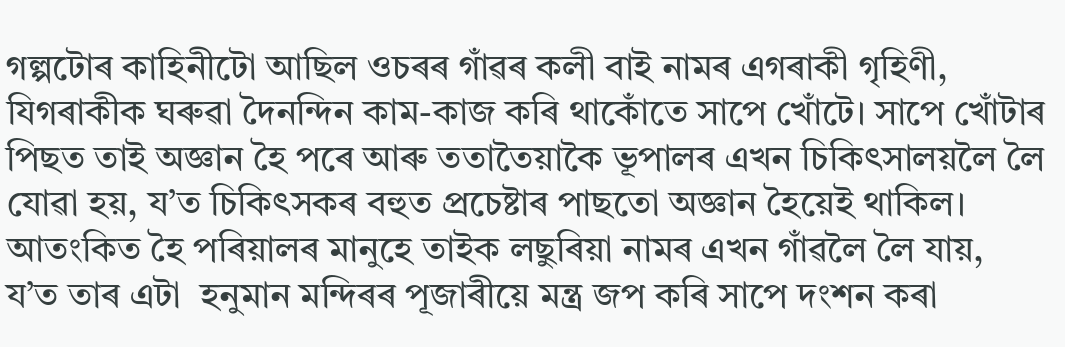গল্পটোৰ কাহিনীটো আছিল ওচৰৰ গাঁৱৰ কলী বাই নামৰ এগৰাকী গৃহিণী, যিগৰাকীক ঘৰুৱা দৈনন্দিন কাম-কাজ কৰি থাকোঁতে সাপে খোঁটে। সাপে খোঁটাৰ পিছত তাই অজ্ঞান হৈ পৰে আৰু ততাতৈয়াকৈ ভূপালৰ এখন চিকিৎসালয়লৈ লৈ যোৱা হয়, য’ত চিকিৎসকৰ বহুত প্ৰচেষ্টাৰ পাছতো অজ্ঞান হৈয়েই থাকিল। আতংকিত হৈ পৰিয়ালৰ মানুহে তাইক লছুৰিয়া নামৰ এখন গাঁৱলৈ লৈ যায়, য’ত তাৰ এটা  হনুমান মন্দিৰৰ পূজাৰীয়ে মন্ত্র জপ কৰি সাপে দংশন কৰা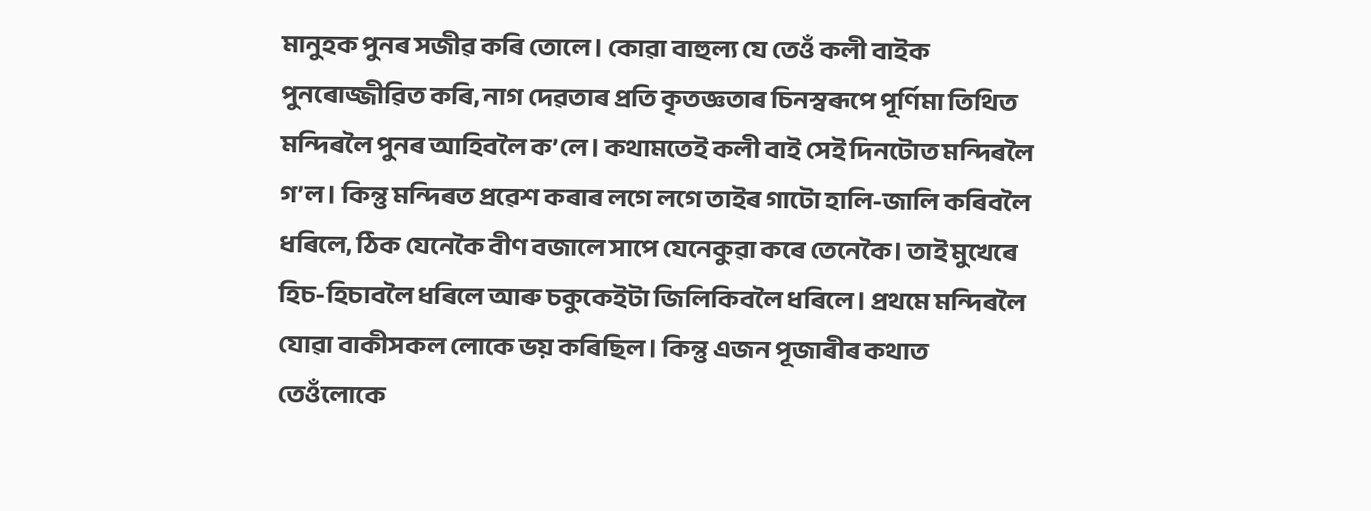মানুহক পুনৰ সজীৱ কৰি তোলে। কোৱা বাহুল্য যে তেওঁ কলী বাইক পুনৰোজ্জীৱিত কৰি, নাগ দেৱতাৰ প্রতি কৃতজ্ঞতাৰ চিনস্বৰূপে পূৰ্ণিমা তিথিত মন্দিৰলৈ পুনৰ আহিবলৈ ক’লে। কথামতেই কলী বাই সেই দিনটোত মন্দিৰলৈ গ’ল। কিন্তু মন্দিৰত প্ৰৱেশ কৰাৰ লগে লগে তাইৰ গাটো হালি-জালি কৰিবলৈ ধৰিলে, ঠিক যেনেকৈ বীণ বজালে সাপে যেনেকুৱা কৰে তেনেকৈ। তাই মুখেৰে হিচ-হিচাবলৈ ধৰিলে আৰু চকুকেইটা জিলিকিবলৈ ধৰিলে। প্রথমে মন্দিৰলৈ যোৱা বাকীসকল লোকে ভয় কৰিছিল। কিন্তু এজন পূজাৰীৰ কথাত তেওঁলোকে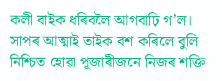কলী বাইক ধৰিবলৈ আগবাঢ়ি গ’ল। সাপৰ আত্মাই তাইক বশ কৰিলে বুলি নিশ্চিত হোৱা পূজাৰীজনে নিজৰ শক্তি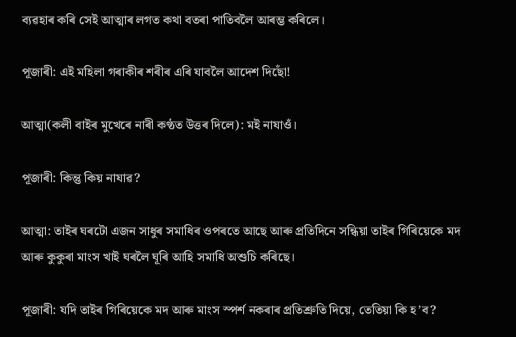ব্যৱহাৰ কৰি সেই আত্মাৰ লগত কথা বতৰা পাতিবলৈ আৰম্ভ কৰিলে।

পূজাৰী: এই মহিলা গৰাকীৰ শৰীৰ এৰি যাবলৈ আদেশ দিছোঁ!

আত্মা(কলী বাইৰ মুখেৰে নাৰী কণ্ঠত উত্তৰ দিলে): মই নাযাওঁ।

পূজাৰী: কিন্তু কিয় নাযাৱ?

আত্মা: তাইৰ ঘৰটো এজন সাধুৰ সমাধিৰ ওপৰতে আছে আৰু প্ৰতিদিনে সন্ধিয়া তাইৰ গিৰিয়েকে মদ আৰু কুকুৰা মাংস খাই ঘৰলৈ ঘূৰি আহি সমাধি অশুচি কৰিছে।

পূজাৰী: যদি তাইৰ গিৰিয়েকে মদ আৰু মাংস স্পৰ্শ নকৰাৰ প্ৰতিশ্ৰুতি দিয়ে, তেতিয়া কি হ’ব?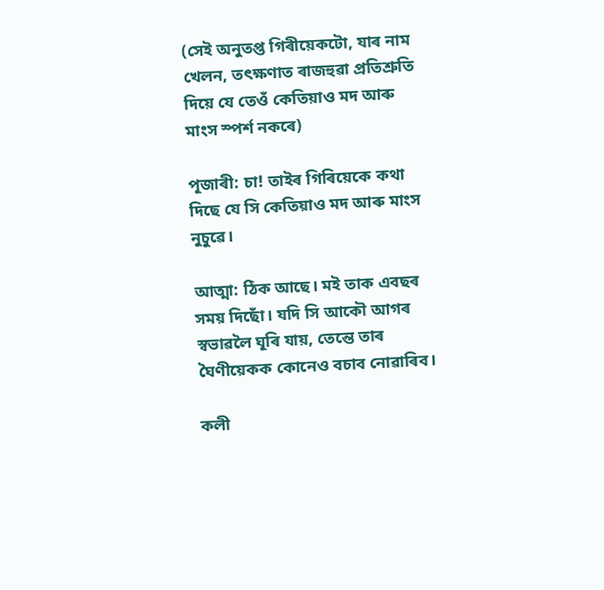(সেই অনুতপ্ত গিৰীয়েকটো, যাৰ নাম খেলন, তৎক্ষণাত ৰাজহুৱা প্ৰতিশ্ৰুতি দিয়ে যে তেওঁ কেতিয়াও মদ আৰু মাংস স্পৰ্শ নকৰে)

পূজাৰী: চা! তাইৰ গিৰিয়েকে কথা দিছে যে সি কেতিয়াও মদ আৰু মাংস নুচুৱে।

আত্মা: ঠিক আছে। মই তাক এবছৰ সময় দিছোঁ। যদি সি আকৌ আগৰ স্বভাৱলৈ ঘূৰি যায়, তেন্তে তাৰ ঘৈণীয়েকক কোনেও বচাব নোৱাৰিব।

কলী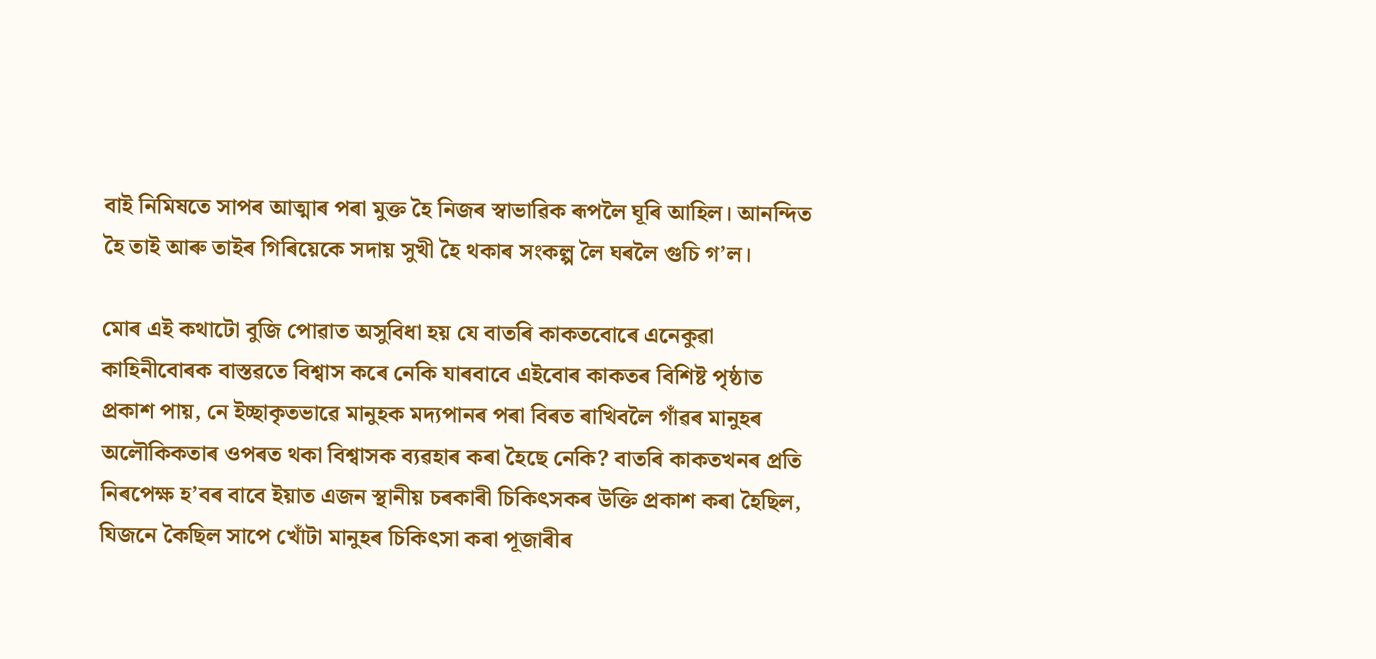বাই নিমিষতে সাপৰ আত্মাৰ পৰা মুক্ত হৈ নিজৰ স্বাভাৱিক ৰূপলৈ ঘূৰি আহিল। আনন্দিত হৈ তাই আৰু তাইৰ গিৰিয়েকে সদায় সুখী হৈ থকাৰ সংকল্প লৈ ঘৰলৈ গুচি গ’ল।

মোৰ এই কথাটো বুজি পোৱাত অসুবিধা হয় যে বাতৰি কাকতবোৰে এনেকুৱা কাহিনীবোৰক বাস্তৱতে বিশ্বাস কৰে নেকি যাৰবাবে এইবোৰ কাকতৰ বিশিষ্ট পৃষ্ঠাত প্ৰকাশ পায়, নে ইচ্ছাকৃতভাৱে মানুহক মদ্যপানৰ পৰা বিৰত ৰাখিবলৈ গাঁৱৰ মানুহৰ অলৌকিকতাৰ ওপৰত থকা বিশ্বাসক ব্যৱহাৰ কৰা হৈছে নেকি? বাতৰি কাকতখনৰ প্ৰতি নিৰপেক্ষ হ’বৰ বাবে ইয়াত এজন স্থানীয় চৰকাৰী চিকিৎসকৰ উক্তি প্ৰকাশ কৰা হৈছিল, যিজনে কৈছিল সাপে খোঁটা মানুহৰ চিকিৎসা কৰা পূজাৰীৰ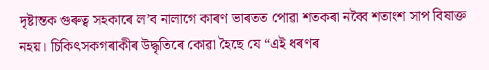দৃষ্টান্তক গুৰুত্ব সহকাৰে ল’ব নালাগে কাৰণ ভাৰতত পোৱা শতকৰা নব্বৈ শতাংশ সাপ বিষাক্ত নহয়। চিকিৎসকগৰাকীৰ উদ্ধৃতিৰে কোৱা হৈছে যে “এই ধৰণৰ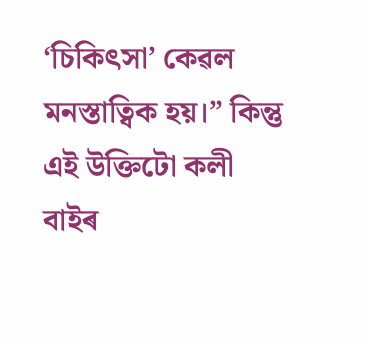‘চিকিৎসা’ কেৱল মনস্তাত্বিক হয়।” কিন্তু এই উক্তিটো কলী বাইৰ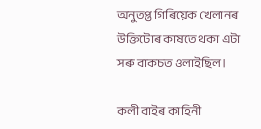অনুতপ্ত গিৰিয়েক খেলানৰ উক্তিটোৰ কাষতে থকা এটা সৰু বাকচত ওলাইছিল।

কলী বাইৰ কাহিনী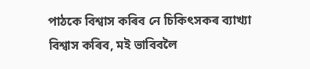পাঠকে বিশ্বাস কৰিব নে চিকিৎসকৰ ব্যাখ্যা বিশ্বাস কৰিব, মই ভাবিবলৈ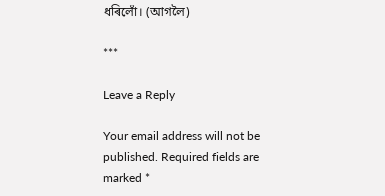ধৰিলোঁ। (আগলৈ)

***

Leave a Reply

Your email address will not be published. Required fields are marked *